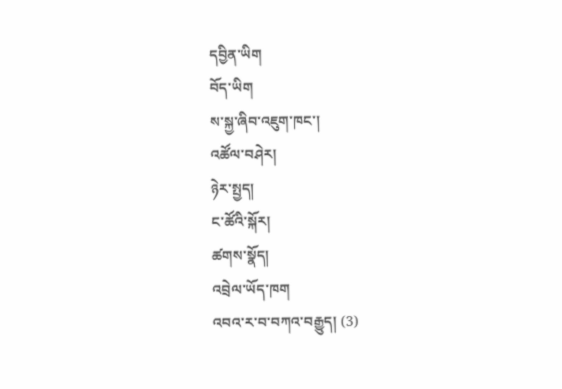དབྱིན་ཡིག
བོད་ཡིག
ས་སྐྱ་ཞིབ་འཇུག་ཁང་།
འཚོལ་བཤེར།
ཉེར་སྤྱད།
ང་ཚོའི་སྐོར།
ཚགས་སྣོད།
འབྲེལ་ཡོད་ཁག
འབའ་ར་བ་བཀའ་བརྒྱུད། (3)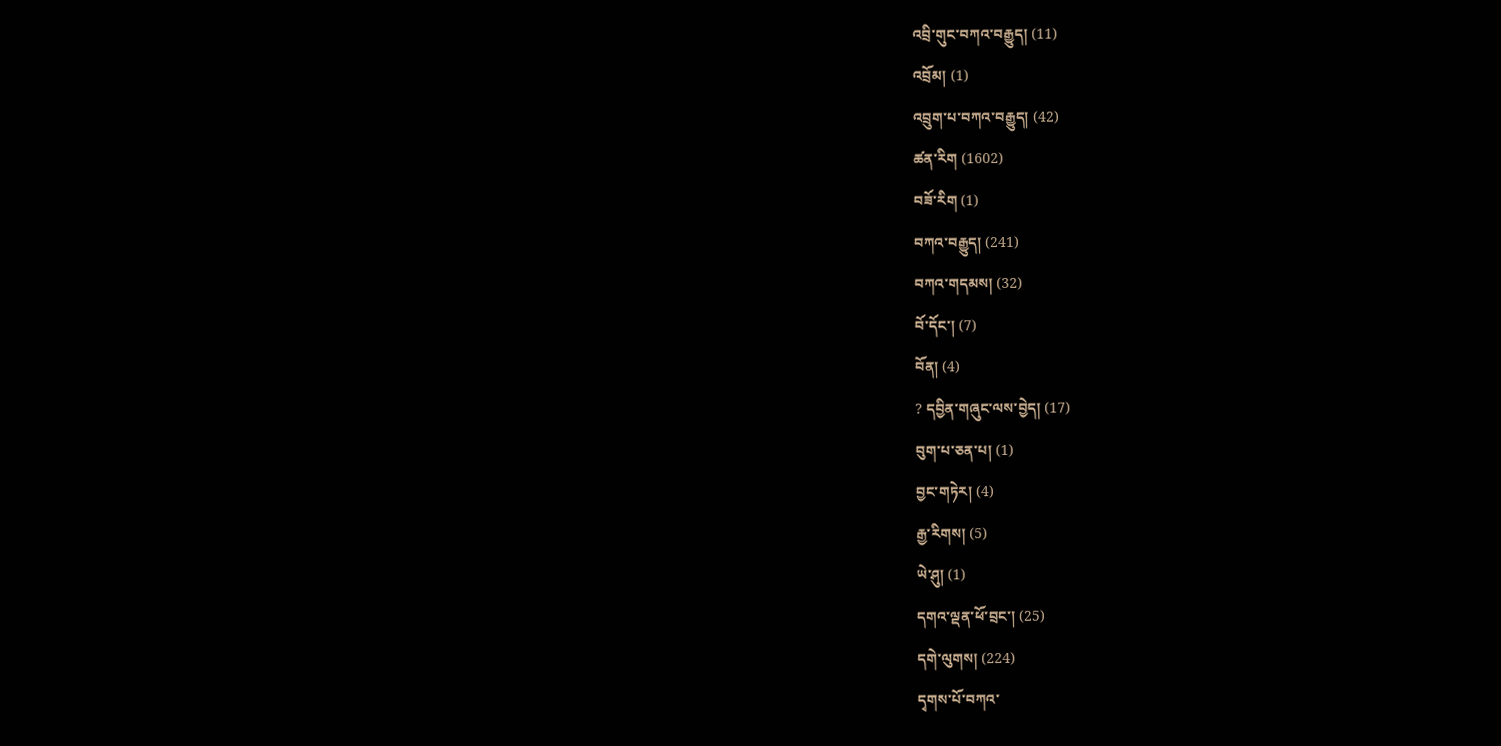འབྲི་གུང་བཀའ་བརྒྱུད། (11)
འབྲོམ། (1)
འབྲུག་པ་བཀའ་བརྒྱུད། (42)
ཚན་རིག (1602)
བཟོ་རིག (1)
བཀའ་བརྒྱུད། (241)
བཀའ་གདམས། (32)
བོ་དོང་། (7)
བོན། (4)
? དབྱིན་གཞུང་ལས་བྱེད། (17)
བུག་པ་ཅན་པ། (1)
བྱང་གཏེར། (4)
རྒྱ་རིགས། (5)
ཡེ་ཤུ། (1)
དགའ་ལྡན་ཕོ་བྲང་། (25)
དགེ་ལུགས། (224)
དྭགས་པོ་བཀའ་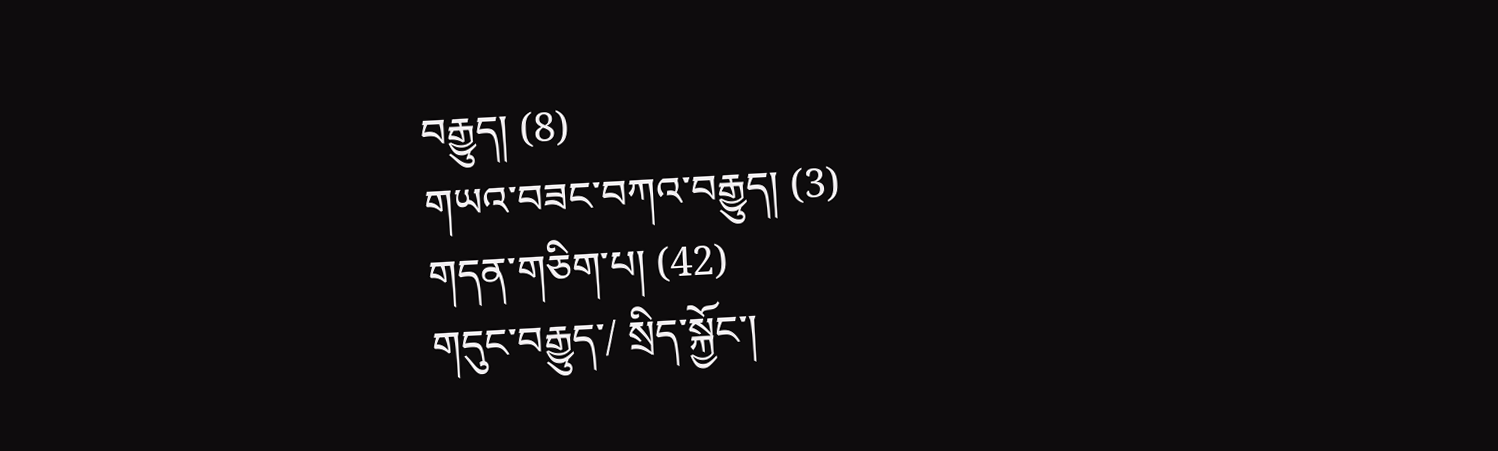བརྒྱུད། (8)
གཡའ་བཟང་བཀའ་བརྒྱུད། (3)
གདན་གཅིག་པ། (42)
གདུང་བརྒྱུད་/ སྲིད་སྐྱོང་།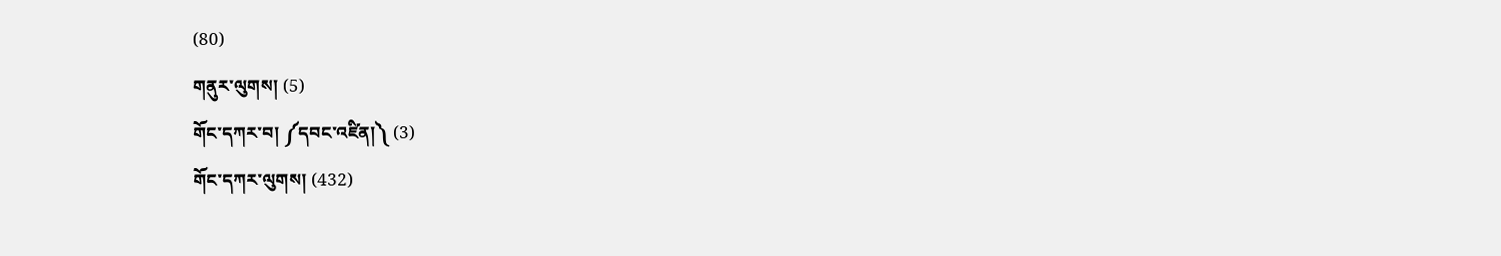(80)
གནུར་ལུགས། (5)
གོང་དཀར་བ། ༼དབང་འཛིན།༽ (3)
གོང་དཀར་ལུགས། (432)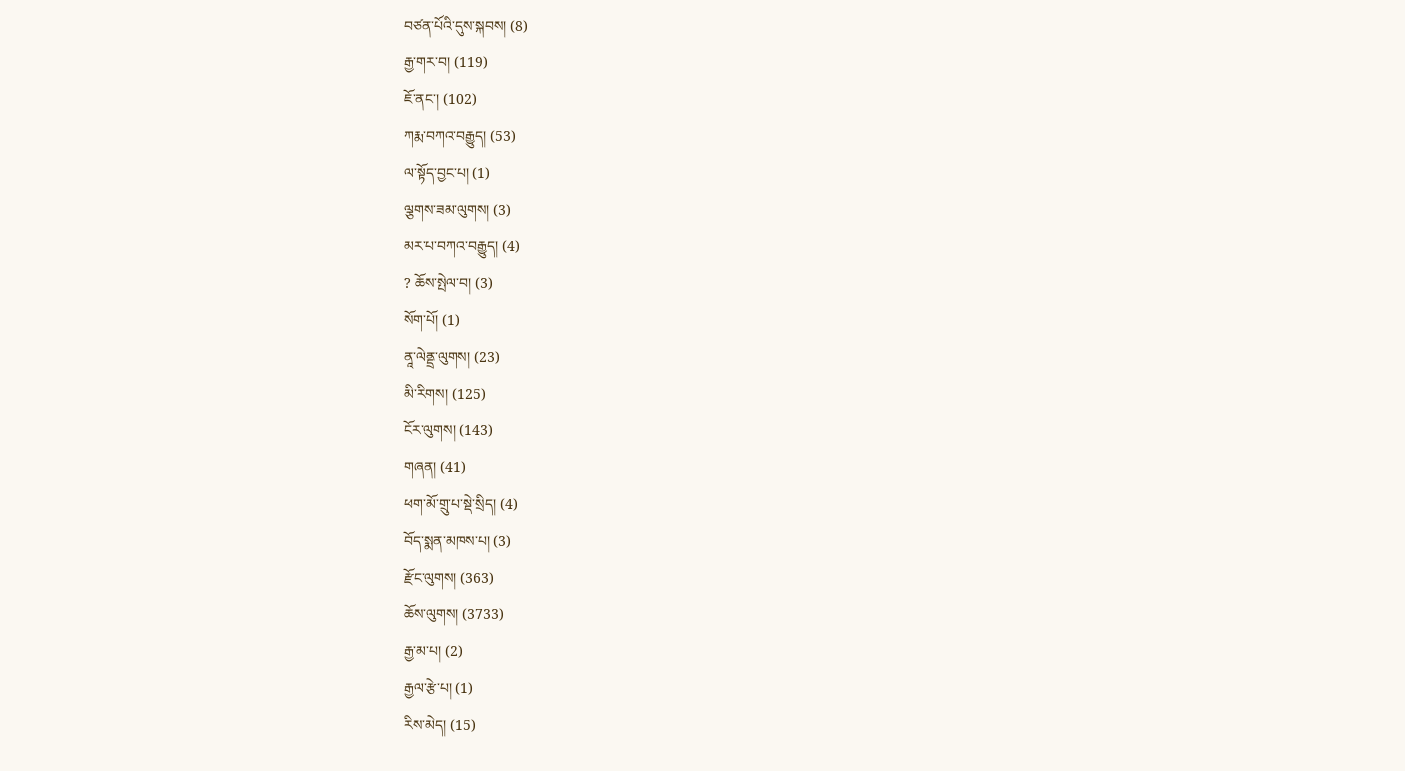བཙན་པོའི་དུས་སྐབས། (8)
རྒྱ་གར་བ། (119)
ཇོ་ནང་། (102)
ཀརྨ་བཀའ་བརྒྱུད། (53)
ལ་སྟོད་བྱང་པ། (1)
ལྕགས་ཟམ་ལུགས། (3)
མར་པ་བཀའ་བརྒྱུད། (4)
? ཆོས་སྤེལ་བ། (3)
སོག་པོ། (1)
ནཱ་ལེནྡྲ་ལུགས། (23)
མི་རིགས། (125)
ངོར་ལུགས། (143)
གཞན། (41)
ཕག་མོ་གྲུ་པ་སྡེ་སྲིད། (4)
བོད་སྨན་མཁས་པ། (3)
རྫོང་ལུགས། (363)
ཆོས་ལུགས། (3733)
རྒྱ་མ་པ། (2)
རྒྱལ་རྩེ་པ། (1)
རིས་མེད། (15)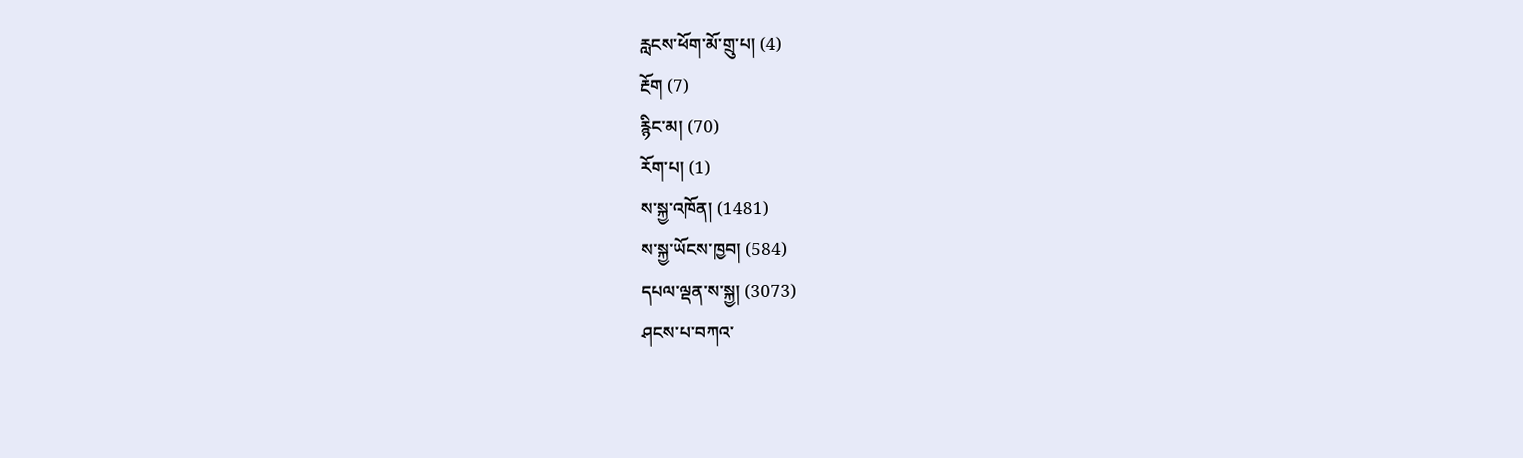རླངས་ཕོག་མོ་གྲུ་པ། (4)
རྔོག (7)
རྙིང་མ། (70)
རོག་པ། (1)
ས་སྐྱ་འཁོན། (1481)
ས་སྐྱ་ཡོངས་ཁྱབ། (584)
དཔལ་ལྡན་ས་སྐྱ། (3073)
ཤངས་པ་བཀའ་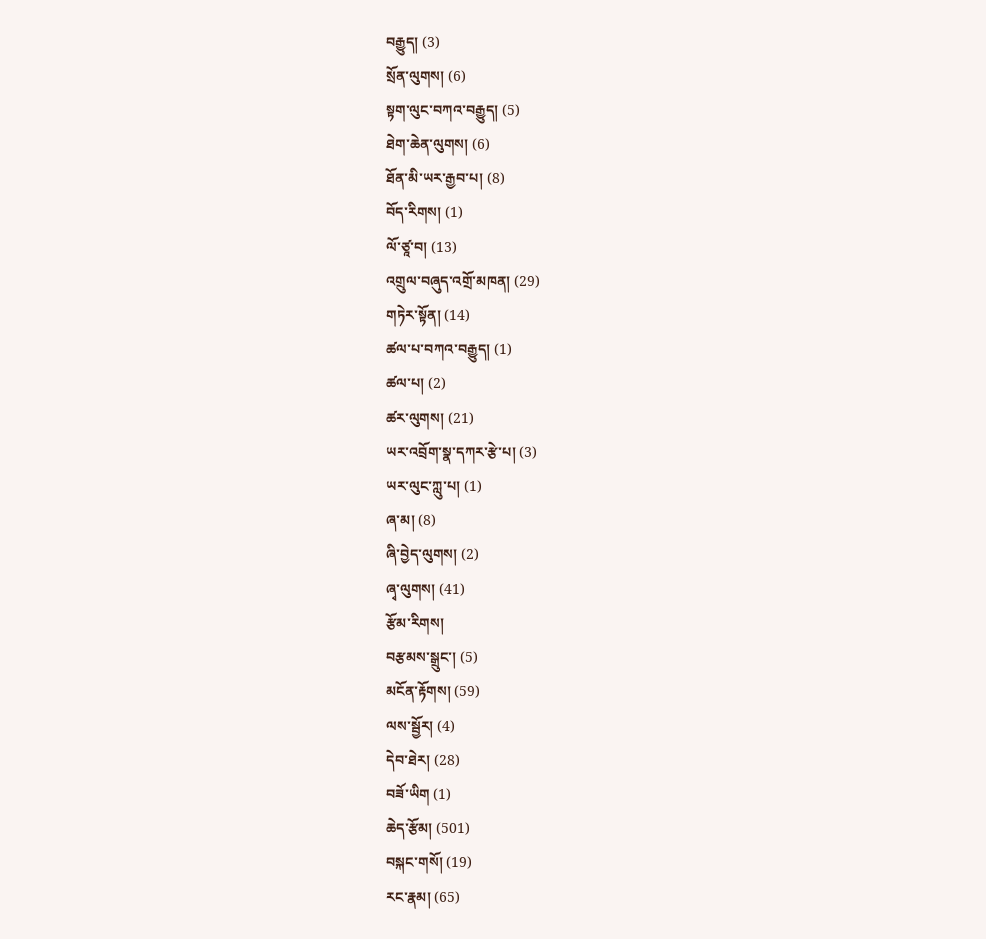བརྒྱུད། (3)
སྲོན་ལུགས། (6)
སྟག་ལུང་བཀའ་བརྒྱུད། (5)
ཐེག་ཆེན་ལུགས། (6)
ཐོན་མི་ཡར་རྒྱབ་པ། (8)
བོད་རིགས། (1)
ལོ་ཙཱ་བ། (13)
འགྲུལ་བཞུད་འགྲོ་མཁན། (29)
གཏེར་སྟོན། (14)
ཚལ་པ་བཀའ་བརྒྱུད། (1)
ཚལ་པ། (2)
ཚར་ལུགས། (21)
ཡར་འབྲོག་སྣ་དཀར་རྩེ་པ། (3)
ཡར་ལུང་ཀླུ་པ། (1)
ཞ་མ། (8)
ཞི་བྱེད་ལུགས། (2)
ཞྭ་ལུགས། (41)
རྩོམ་རིགས།
བརྩམས་སྒྲུང་། (5)
མངོན་རྟོགས། (59)
ལས་སྦྱོར། (4)
དེབ་ཐེར། (28)
བཟོ་ཡིག (1)
ཆེད་རྩོམ། (501)
བསྐང་གསོ། (19)
རང་རྣམ། (65)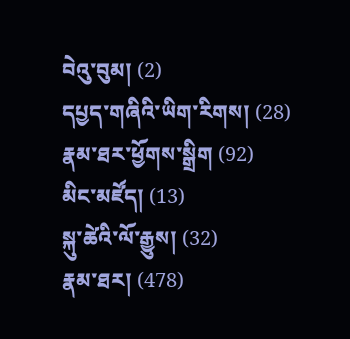བེའུ་བུམ། (2)
དཔྱད་གཞིའི་ཡིག་རིགས། (28)
རྣམ་ཐར་ཕྱོགས་སྒྲིག (92)
མིང་མཛོད། (13)
སྐུ་ཚེའི་ལོ་རྒྱུས། (32)
རྣམ་ཐར། (478)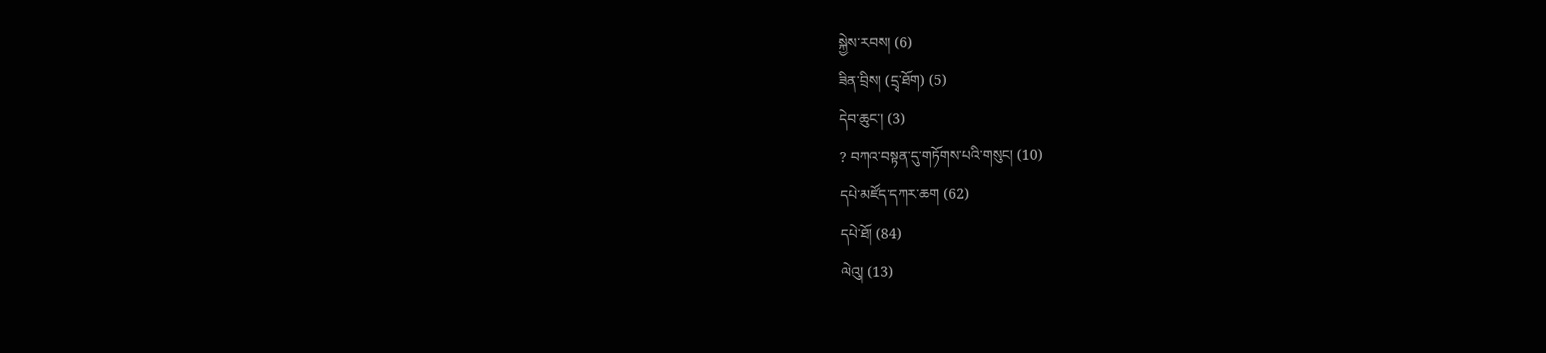སྐྱེས་རབས། (6)
ཟིན་བྲིས། (དྲྭ་ཐོག) (5)
དེབ་ཆུང་། (3)
? བཀའ་བསྟན་དུ་གཏོགས་པའི་གསུང། (10)
དཔེ་མཛོད་དཀར་ཆག (62)
དཔེ་ཐོ། (84)
ལེའུ། (13)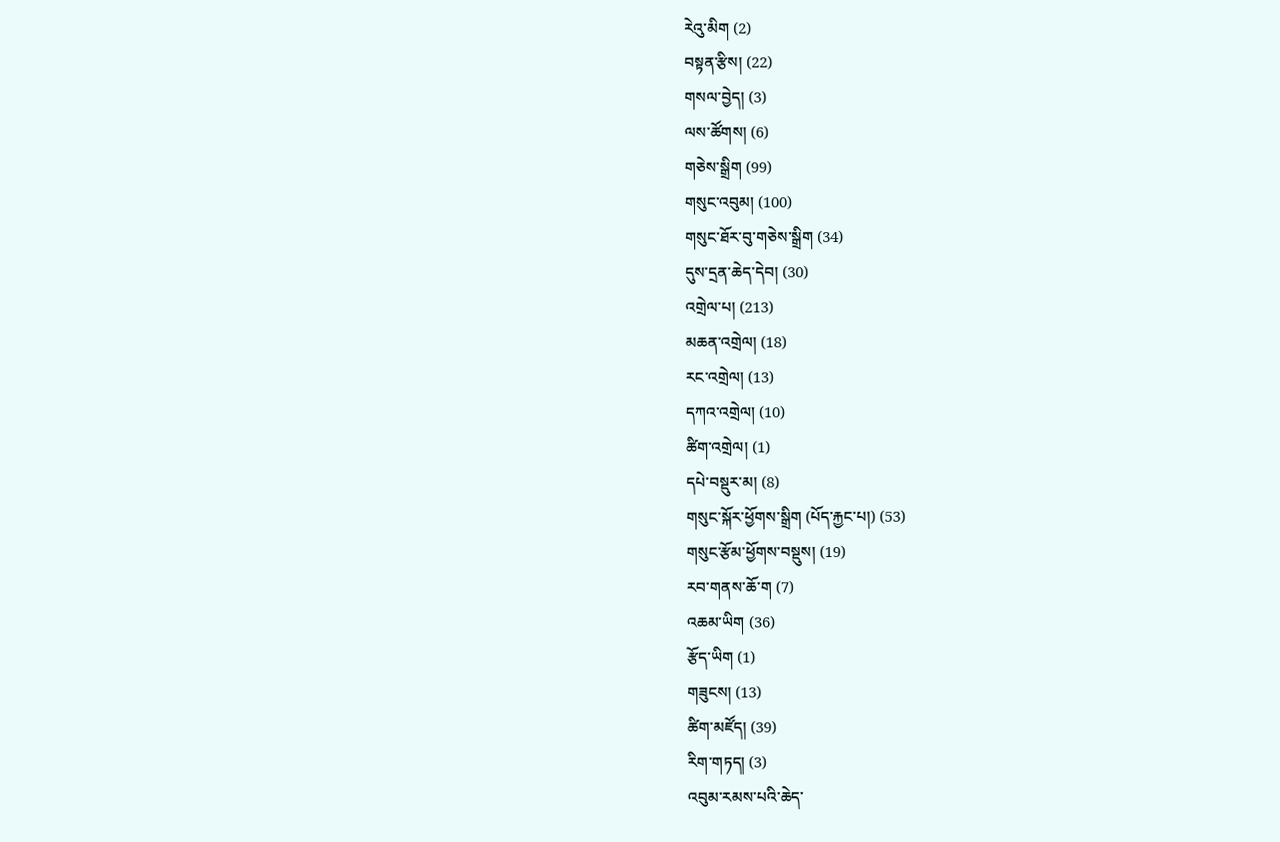རེའུ་མིག (2)
བསྟན་རྩིས། (22)
གསལ་བྱེད། (3)
ལས་ཚོགས། (6)
གཅེས་སྒྲིག (99)
གསུང་འབུམ། (100)
གསུང་ཐོར་བུ་གཅེས་སྒྲིག (34)
དུས་དྲན་ཆེད་དེབ། (30)
འགྲེལ་པ། (213)
མཆན་འགྲེལ། (18)
རང་འགྲེལ། (13)
དཀའ་འགྲེལ། (10)
ཚིག་འགྲེལ། (1)
དཔེ་བསྡུར་མ། (8)
གསུང་སྐོར་ཕྱོགས་སྒྲིག (པོད་རྐྱང་པ།) (53)
གསུང་རྩོམ་ཕྱོགས་བསྡུས། (19)
རབ་གནས་ཆོ་ག (7)
འཆམ་ཡིག (36)
རྩོད་ཡིག (1)
གཟུངས། (13)
ཚིག་མཛོད། (39)
རིག་གཏད། (3)
འབུམ་རམས་པའི་ཆེད་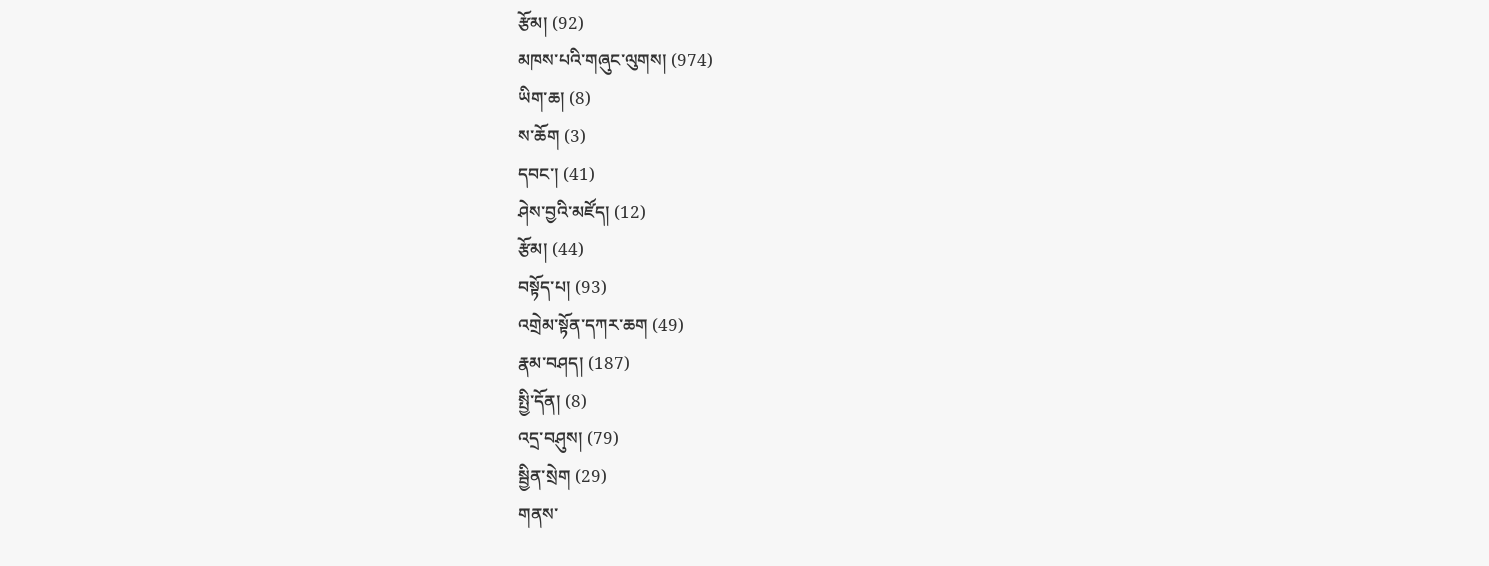རྩོམ། (92)
མཁས་པའི་གཞུང་ལུགས། (974)
ཡིག་ཆ། (8)
ས་ཆོག (3)
དབང་། (41)
ཤེས་བྱའི་མཛོད། (12)
རྩོམ། (44)
བསྟོད་པ། (93)
འགྲེམ་སྟོན་དཀར་ཆག (49)
རྣམ་བཤད། (187)
སྤྱི་དོན། (8)
འདྲ་བཤུས། (79)
སྦྱིན་སྲེག (29)
གནས་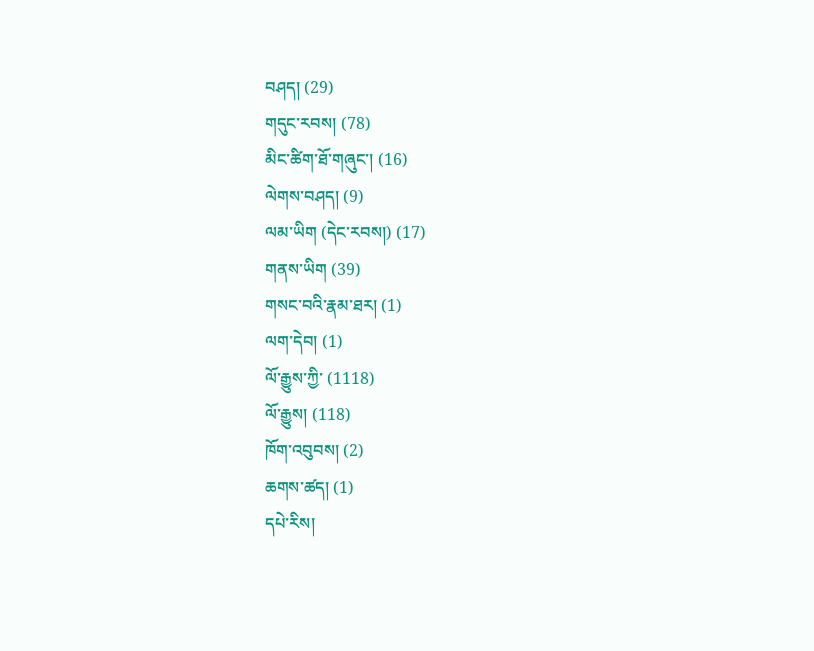བཤད། (29)
གདུང་རབས། (78)
མིང་ཚིག་ཐོ་གཞུང་། (16)
ལེགས་བཤད། (9)
ལམ་ཡིག (དེང་རབས།) (17)
གནས་ཡིག (39)
གསང་བའི་རྣམ་ཐར། (1)
ལག་དེབ། (1)
ལོ་རྒྱུས་ཀྱི་ (1118)
ལོ་རྒྱུས། (118)
ཁོག་འབུབས། (2)
ཆགས་ཚད། (1)
དཔེ་རིས།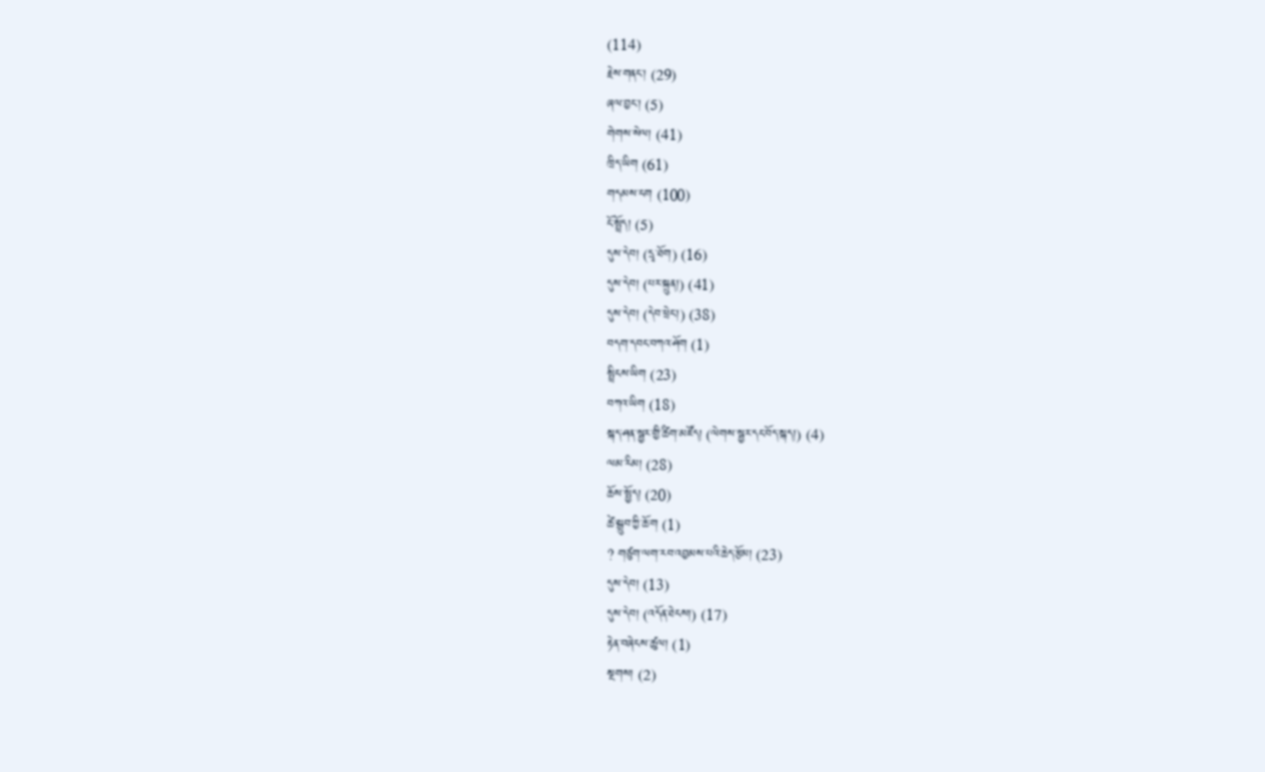(114)
རྗེས་གནང་། (29)
ཞལ་བྱང་། (5)
གེགས་སེལ། (41)
ཁྲིད་ཡིག (61)
གདམས་ངག (100)
ངོ་སྤྲོད། (5)
དུས་དེབ། (དྲྭ་ཐོག) (16)
དུས་དེབ། (པར་སྐྲུན།) (41)
དུས་དེབ། (དེབ་ཕྲེང་།) (38)
བདག་དབང་བཀའ་ཤོག (1)
སྤྲིངས་ཡིག (23)
བཀའ་ཡིག (18)
སྐད་ཤན་སྦྱར་གྱི་ཚིག་མཛོད། (ལེགས་སྦྱར་དང་བོད་སྐད།) (4)
ལམ་རིམ། (28)
ཆོས་སྤྱོད། (20)
ཚེ་སྒྲུབ་ཀྱི་ཆོ་ག (1)
? གཙུག་ལག་རབ་འབྱམས་པའི་ཆེད་རྩོམ། (23)
དུས་དེབ། (13)
དུས་དེབ། (འདོན་ཐེངས།) (17)
རྟེན་བཞེངས་ཚུལ། (1)
སྔགས། (2)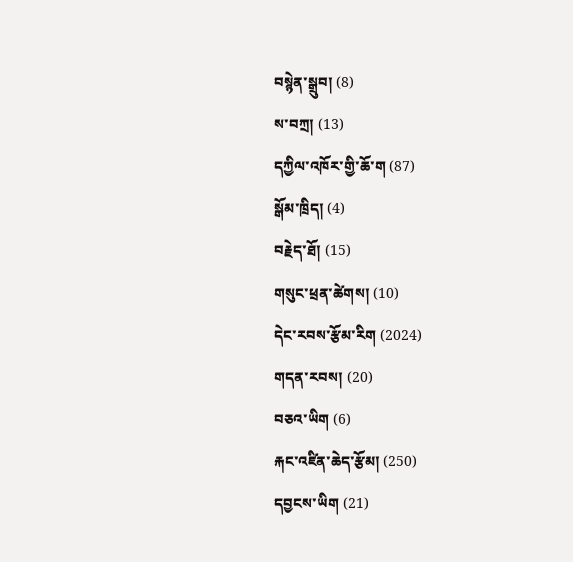བསྙེན་སྒྲུབ། (8)
ས་བཀྲ། (13)
དཀྱིལ་འཁོར་གྱི་ཆོ་ག (87)
སྒོམ་ཁྲིད། (4)
བརྗེད་ཐོ། (15)
གསུང་ཕྲན་ཚེགས། (10)
དེང་རབས་རྩོམ་རིག (2024)
གདན་རབས། (20)
བཅའ་ཡིག (6)
རྐང་འཛིན་ཆེད་རྩོམ། (250)
དབྱངས་ཡིག (21)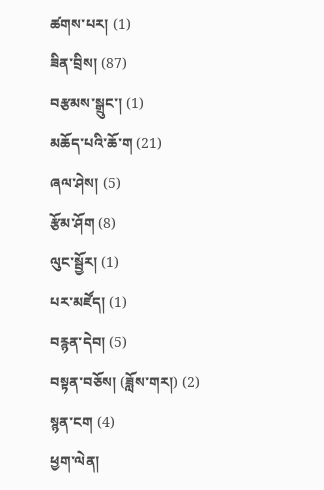ཚགས་པར། (1)
ཟིན་བྲིས། (87)
བརྩམས་སྒྲུང་། (1)
མཆོད་པའི་ཆོ་ག (21)
ཞལ་ཤེས། (5)
རྩོམ་ཤོག (8)
ལུང་སྦྱོར། (1)
པར་མཛོད། (1)
བརྙན་དེབ། (5)
བསྟན་བཅོས། (ཟློས་གར།) (2)
སྙན་ངག (4)
ཕྱག་ལེན།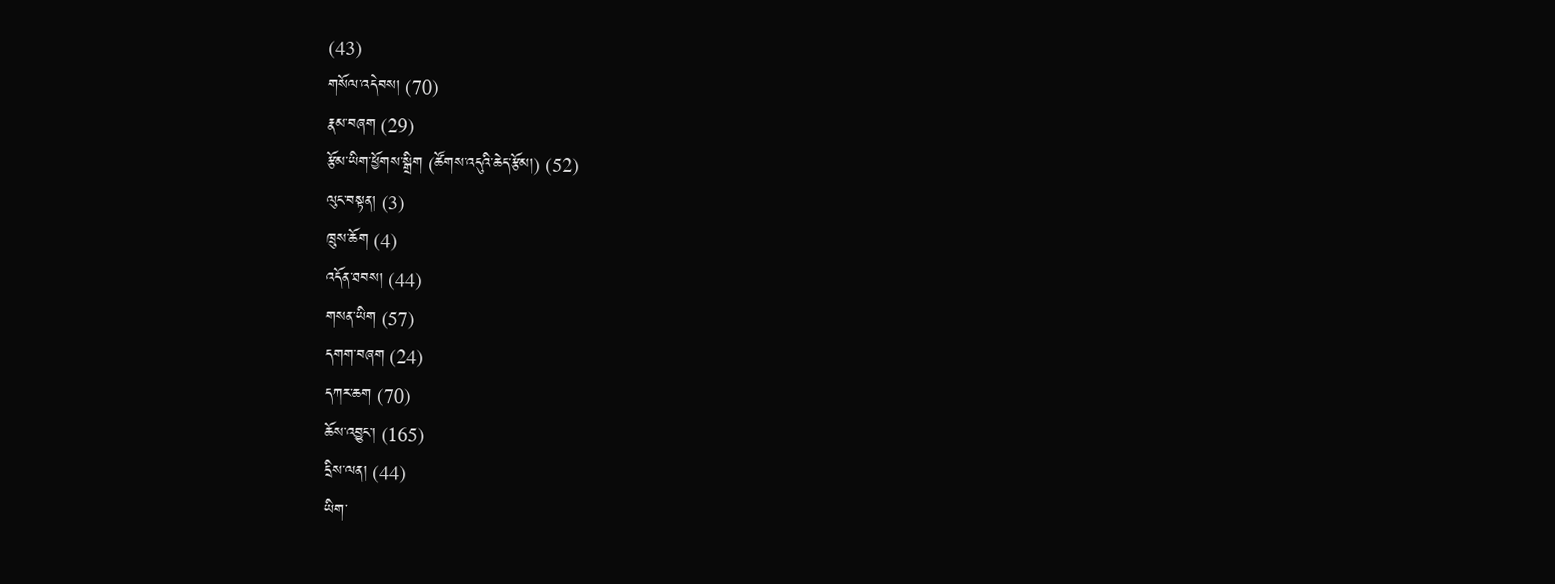(43)
གསོལ་འདེབས། (70)
རྣམ་བཞག (29)
རྩོམ་ཡིག་ཕྱོགས་སྒྲིག (ཚོགས་འདུའི་ཆེད་རྩོམ།) (52)
ལུང་བསྟན། (3)
ཁྲུས་ཆོག (4)
འདོན་ཐབས། (44)
གསན་ཡིག (57)
དགག་བཞག (24)
དཀར་ཆག (70)
ཆོས་འབྱུང་། (165)
དྲིས་ལན། (44)
ཡིག་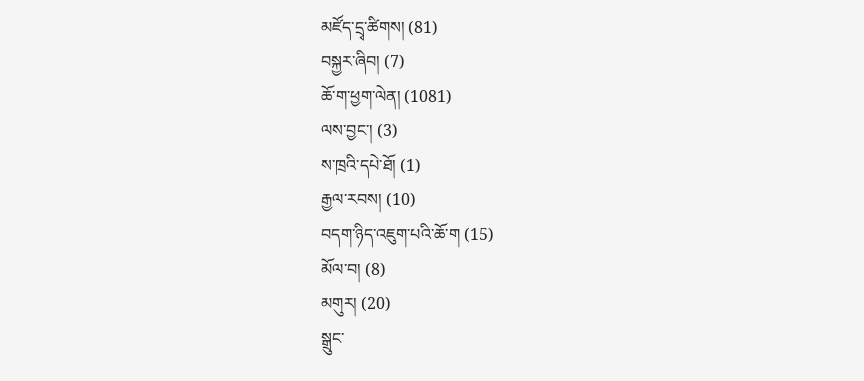མཛོད་དྲྭ་ཚིགས། (81)
བསྐྱར་ཞིབ། (7)
ཆོ་ག་ཕྱག་ལེན། (1081)
ལས་བྱང་། (3)
ས་ཁྲའི་དཔེ་ཐོ། (1)
རྒྱལ་རབས། (10)
བདག་ཉིད་འཇུག་པའི་ཆོ་ག (15)
མོལ་བ། (8)
མགུར། (20)
སྒྲུང་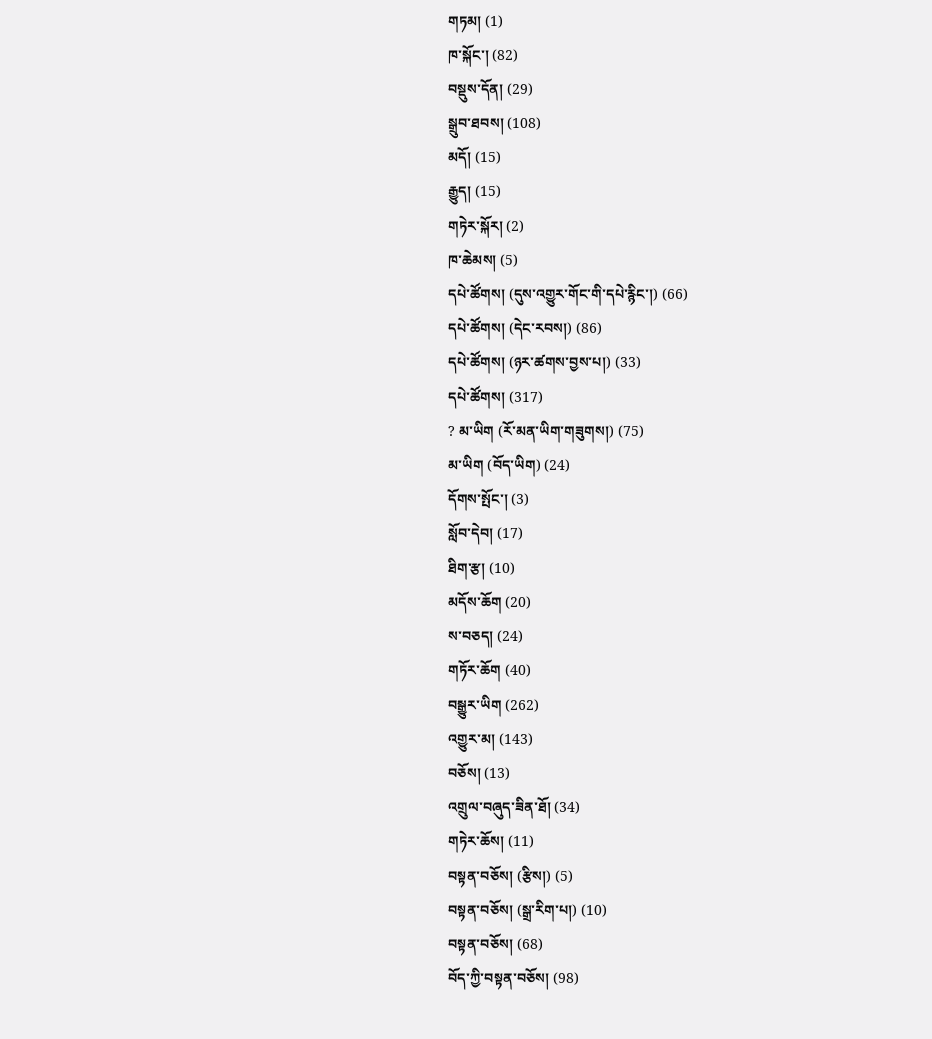གཏམ། (1)
ཁ་སྐོང་། (82)
བསྡུས་དོན། (29)
སྒྲུབ་ཐབས། (108)
མདོ། (15)
རྒྱུད། (15)
གཏེར་སྐོར། (2)
ཁ་ཆེམས། (5)
དཔེ་ཚོགས། (དུས་འགྱུར་གོང་གི་དཔེ་རྙིང་།) (66)
དཔེ་ཚོགས། (དེང་རབས།) (86)
དཔེ་ཚོགས། (ཉར་ཚགས་བྱས་པ།) (33)
དཔེ་ཚོགས། (317)
? མ་ཡིག (རོ་མན་ཡིག་གཟུགས།) (75)
མ་ཡིག (བོད་ཡིག) (24)
དོགས་སྤོང་། (3)
སློབ་དེབ། (17)
ཐིག་རྩ། (10)
མདོས་ཆོག (20)
ས་བཅད། (24)
གཏོར་ཆོག (40)
བསྒྱུར་ཡིག (262)
འགྱུར་མ། (143)
བཅོས། (13)
འགྲུལ་བཞུད་ཟིན་ཐོ། (34)
གཏེར་ཆོས། (11)
བསྟན་བཅོས། (རྩིས།) (5)
བསྟན་བཅོས། (སྒྲ་རིག་པ།) (10)
བསྟན་བཅོས། (68)
བོད་ཀྱི་བསྟན་བཅོས། (98)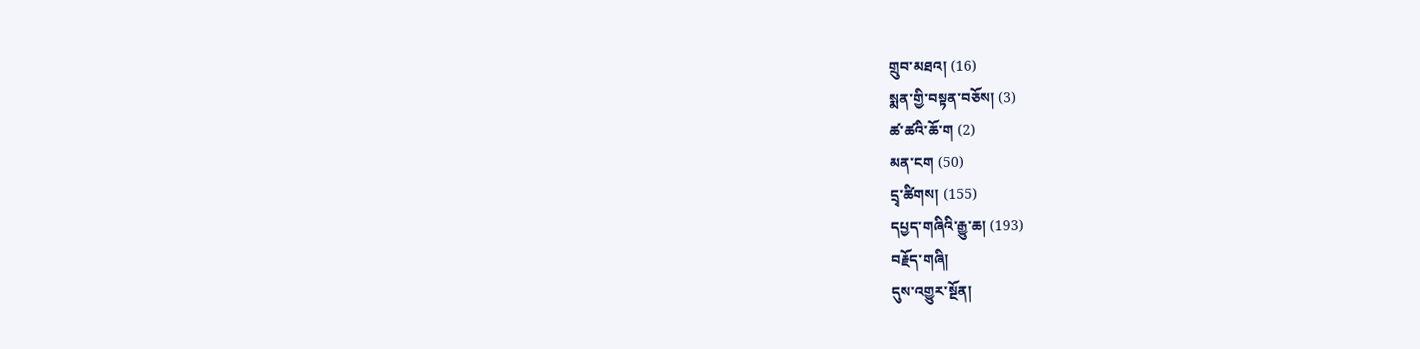གྲུབ་མཐའ། (16)
སྨན་གྱི་བསྟན་བཅོས། (3)
ཚ་ཚའི་ཆོ་ག (2)
མན་ངག (50)
དྲྭ་ཚིགས། (155)
དཔྱད་གཞིའི་རྒྱུ་ཆ། (193)
བརྗོད་གཞི།
དུས་འགྱུར་སྔོན།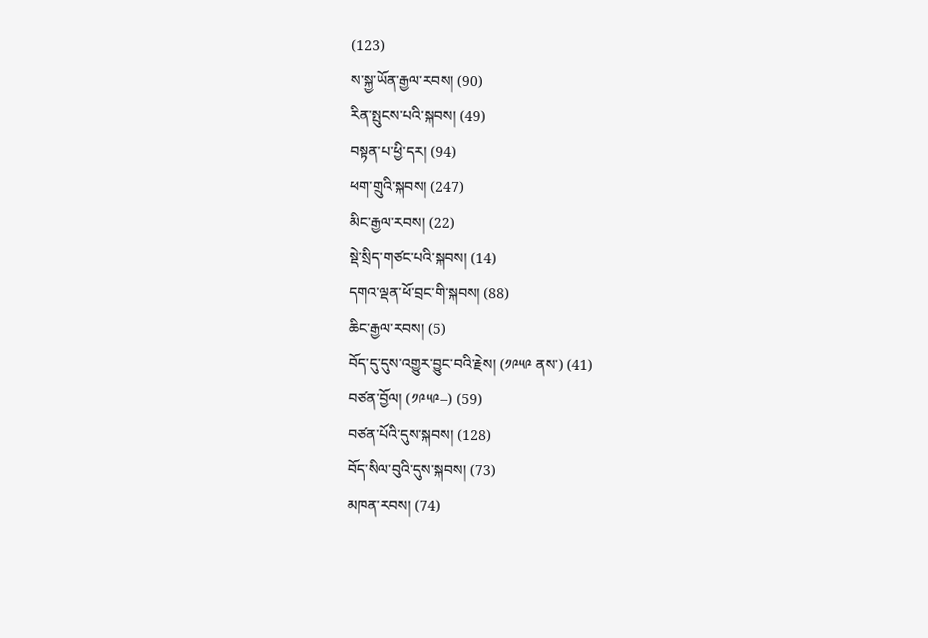(123)
ས་སྐྱ་ཡོན་རྒྱལ་རབས། (90)
རིན་སྤུངས་པའི་སྐབས། (49)
བསྟན་པ་ཕྱི་དར། (94)
ཕག་གྲུའི་སྐབས། (247)
མིང་རྒྱལ་རབས། (22)
སྡེ་སྲིད་གཙང་པའི་སྐབས། (14)
དགའ་ལྡན་ཕོ་བྲང་གི་སྐབས། (88)
ཆིང་རྒྱལ་རབས། (5)
བོད་དུ་དུས་འགྱུར་བྱུང་བའི་རྗེས། (༡༩༥༩ ནས་) (41)
བཙན་བྱོལ། (༡༩༥༩–) (59)
བཙན་པོའི་དུས་སྐབས། (128)
བོད་སིལ་བུའི་དུས་སྐབས། (73)
མཁན་རབས། (74)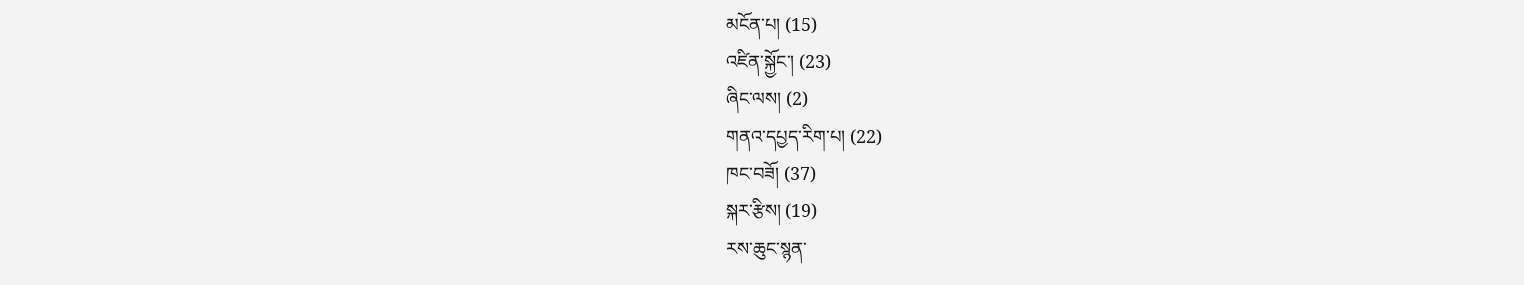མངོན་པ། (15)
འཛིན་སྐྱོང་། (23)
ཞིང་ལས། (2)
གནའ་དཔྱད་རིག་པ། (22)
ཁང་བཟོ། (37)
སྐར་རྩིས། (19)
རས་ཆུང་སྙན་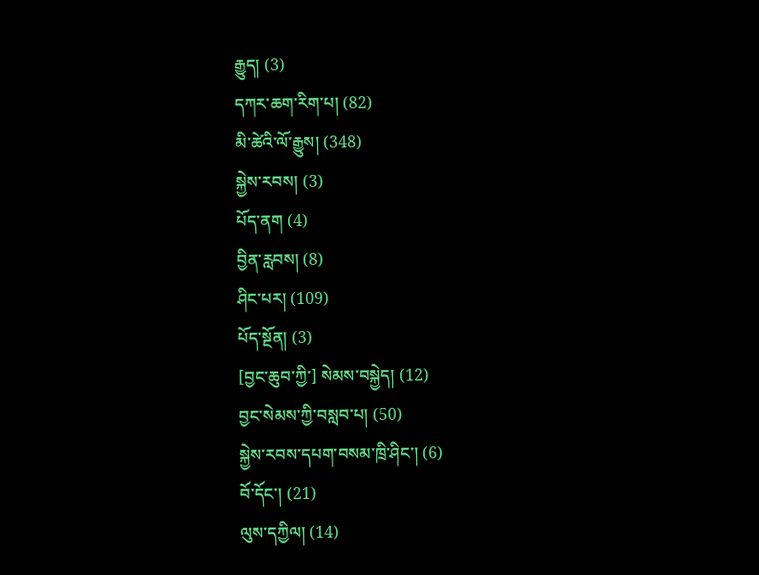རྒྱུད། (3)
དཀར་ཆག་རིག་པ། (82)
མི་ཚེའི་ལོ་རྒྱུས། (348)
སྐྱེས་རབས། (3)
པོད་ནག (4)
བྱིན་རླབས། (8)
ཤིང་པར། (109)
པོད་སྔོན། (3)
[བྱང་ཆུབ་ཀྱི་] སེམས་བསྐྱེད། (12)
བྱང་སེམས་ཀྱི་བསླབ་པ། (50)
སྐྱེས་རབས་དཔག་བསམ་ཁྲི་ཤིང་། (6)
བོ་དོང་། (21)
ལུས་དཀྱིལ། (14)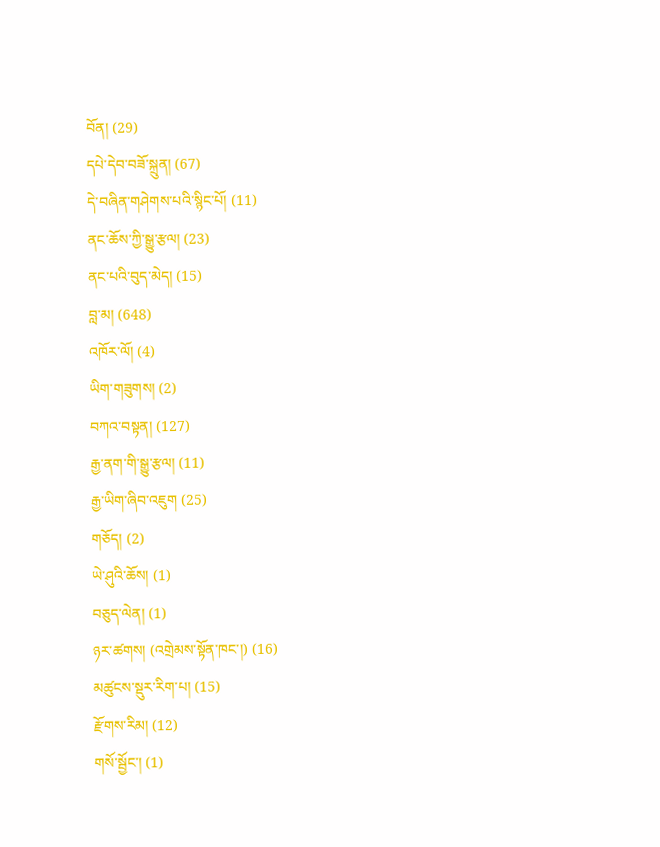བོན། (29)
དཔེ་དེབ་བཟོ་སྐྲུན། (67)
དེ་བཞིན་གཤེགས་པའི་སྙིང་པོ། (11)
ནང་ཆོས་ཀྱི་སྒྱུ་རྩལ། (23)
ནང་པའི་བུད་མེད། (15)
བླ་མ། (648)
འཁོར་ལོ། (4)
ཡིག་གཟུགས། (2)
བཀའ་བསྟན། (127)
རྒྱ་ནག་གི་སྒྱུ་རྩལ། (11)
རྒྱ་ཡིག་ཞིབ་འཇུག (25)
གཅོད། (2)
ཡེ་ཤུའི་ཆོས། (1)
བཅུད་ལེན། (1)
ཉར་ཚགས། (འགྲེམས་སྟོན་ཁང་།) (16)
མཚུངས་སྡུར་རིག་པ། (15)
རྫོགས་རིམ། (12)
གསོ་སྦྱོང་། (1)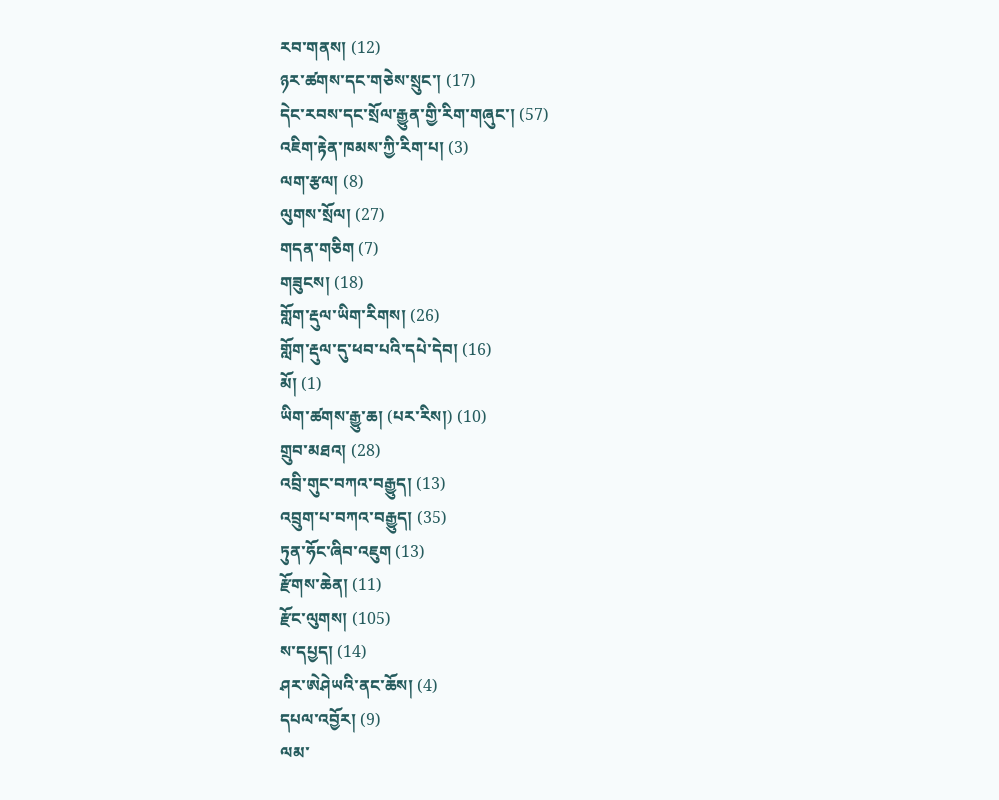རབ་གནས། (12)
ཉར་ཚགས་དང་གཅེས་སྲུང་། (17)
དེང་རབས་དང་སྲོལ་རྒྱུན་གྱི་རིག་གཞུང་། (57)
འཇིག་རྟེན་ཁམས་ཀྱི་རིག་པ། (3)
ལག་རྩལ། (8)
ལུགས་སྲོལ། (27)
གདན་གཅིག (7)
གཟུངས། (18)
གློག་རྡུལ་ཡིག་རིགས། (26)
གློག་རྡུལ་དུ་ཕབ་པའི་དཔེ་དེབ། (16)
མོ། (1)
ཡིག་ཚགས་རྒྱུ་ཆ། (པར་རིས།) (10)
གྲུབ་མཐའ། (28)
འབྲི་གུང་བཀའ་བརྒྱུད། (13)
འབྲུག་པ་བཀའ་བརྒྱུད། (35)
ཏུན་ཧོང་ཞིབ་འཇུག (13)
རྫོགས་ཆེན། (11)
རྫོང་ལུགས། (105)
ས་དཔྱད། (14)
ཤར་ཨེཤེཡའི་ནང་ཆོས། (4)
དཔལ་འབྱོར། (9)
ལམ་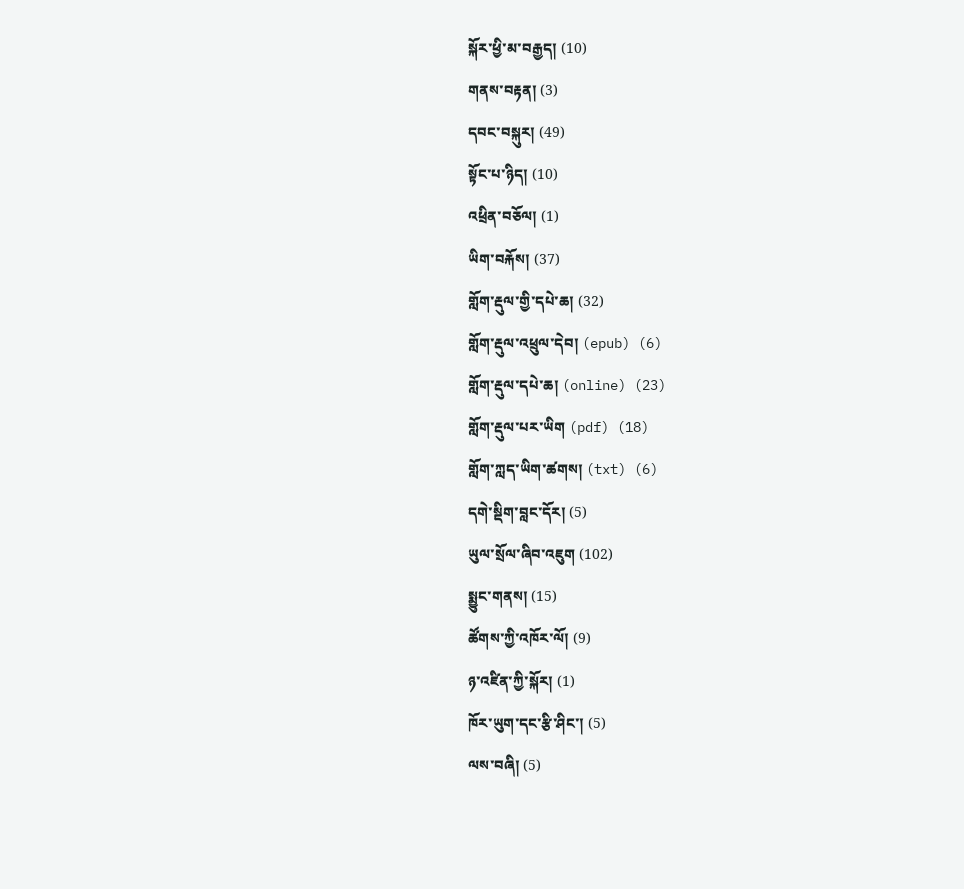སྐོར་ཕྱི་མ་བརྒྱད། (10)
གནས་བརྟན། (3)
དབང་བསྐུར། (49)
སྟོང་པ་ཉིད། (10)
འཕྲིན་བཅོལ། (1)
ཡིག་བརྐོས། (37)
གློག་རྡུལ་གྱི་དཔེ་ཆ། (32)
གློག་རྡུལ་འཕྲུལ་དེབ། (epub) (6)
གློག་རྡུལ་དཔེ་ཆ། (online) (23)
གློག་རྡུལ་པར་ཡིག (pdf) (18)
གློག་ཀླད་ཡིག་ཚགས། (txt) (6)
དགེ་སྡིག་བླང་དོར། (5)
ཡུལ་སྲོལ་ཞིབ་འཇུག (102)
སྨྱུང་གནས། (15)
ཚོགས་ཀྱི་འཁོར་ལོ། (9)
ཉ་འཛིན་ཀྱི་སྐོར། (1)
ཁོར་ཡུག་དང་རྩི་ཤིང་། (5)
ལས་བཞི། (5)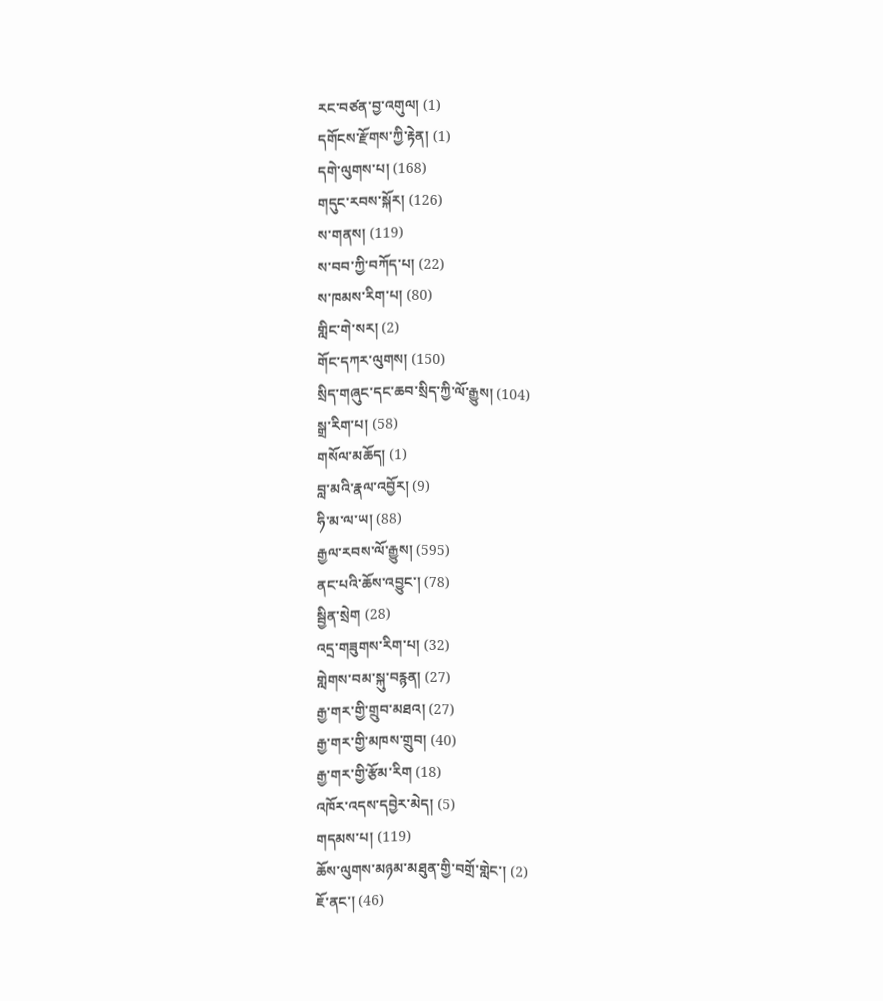རང་བཙན་བྱ་འགུལ། (1)
དགོངས་རྫོགས་ཀྱི་རྟེན། (1)
དགེ་ལུགས་པ། (168)
གདུང་རབས་སྐོར། (126)
ས་གནས། (119)
ས་བབ་ཀྱི་བཀོད་པ། (22)
ས་ཁམས་རིག་པ། (80)
གླིང་གེ་སར། (2)
གོང་དཀར་ལུགས། (150)
སྲིད་གཞུང་དང་ཆབ་སྲིད་ཀྱི་ལོ་རྒྱུས། (104)
སྒྲ་རིག་པ། (58)
གསོལ་མཆོད། (1)
བླ་མའི་རྣལ་འབྱོར། (9)
ཧི་མ་ལ་ཡ། (88)
རྒྱལ་རབས་ལོ་རྒྱུས། (595)
ནང་པའི་ཆོས་འབྱུང་། (78)
སྦྱིན་སྲེག (28)
འདྲ་གཟུགས་རིག་པ། (32)
གླེགས་བམ་སྐུ་བརྙན། (27)
རྒྱ་གར་གྱི་གྲུབ་མཐའ། (27)
རྒྱ་གར་གྱི་མཁས་གྲུབ། (40)
རྒྱ་གར་གྱི་རྩོམ་རིག (18)
འཁོར་འདས་དབྱེར་མེད། (5)
གདམས་པ། (119)
ཆོས་ལུགས་མཉམ་མཐུན་གྱི་བགྲོ་གླེང་། (2)
ཇོ་ནང་། (46)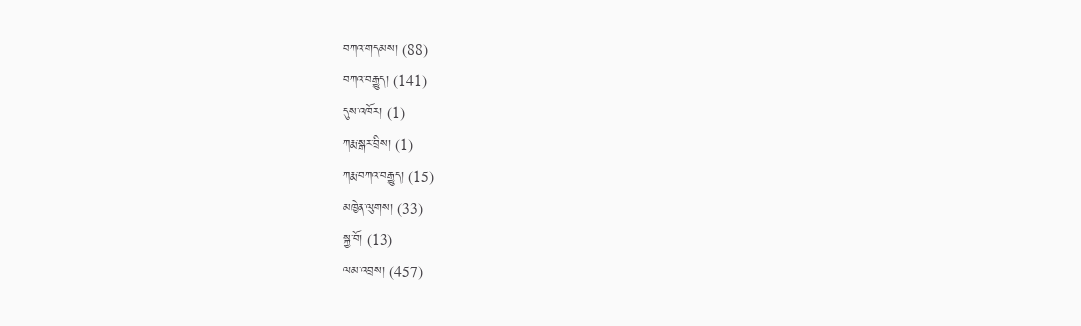བཀའ་གདམས། (88)
བཀའ་བརྒྱུད། (141)
དུས་འཁོར། (1)
ཀརྨ་སྒར་བྲིས། (1)
ཀརྨ་བཀའ་བརྒྱུད། (15)
མཁྱེན་ལུགས། (33)
སྐྱ་བོ། (13)
ལམ་འབྲས། (457)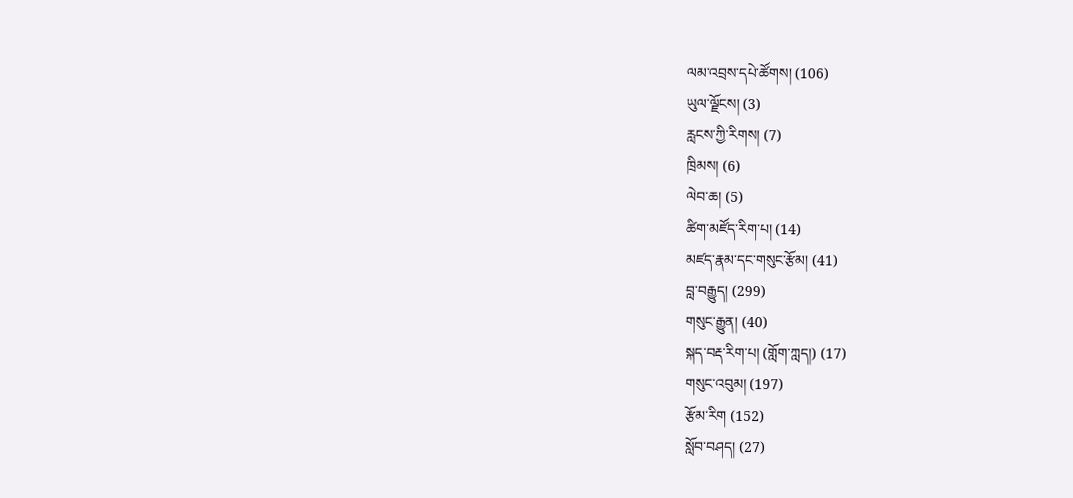ལམ་འབྲས་དཔེ་ཚོགས། (106)
ཡུལ་ལྗོངས། (3)
རླངས་ཀྱི་རིགས། (7)
ཁྲིམས། (6)
ལེབ་ཆ། (5)
ཚིག་མཛོད་རིག་པ། (14)
མཛད་རྣམ་དང་གསུང་རྩོམ། (41)
བླ་བརྒྱུད། (299)
གསུང་རྒྱུན། (40)
སྐད་བརྡ་རིག་པ། (གློག་ཀླད།) (17)
གསུང་འབུམ། (197)
རྩོམ་རིག (152)
སློབ་བཤད། (27)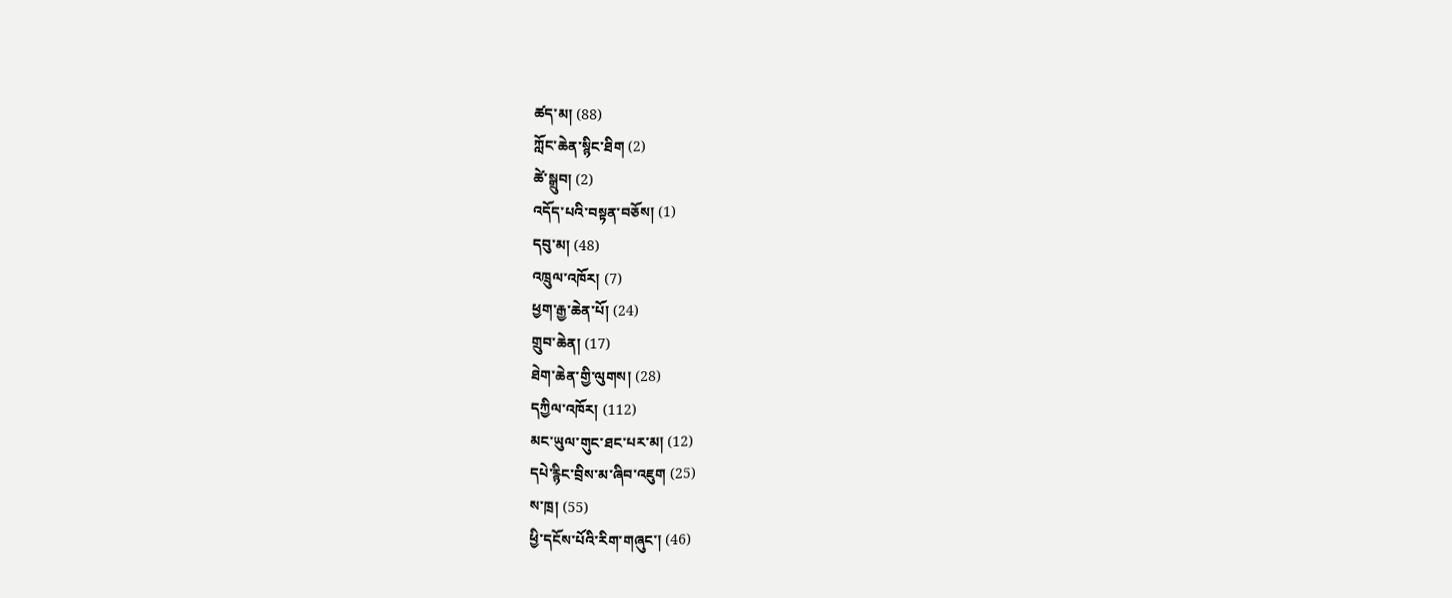ཚད་མ། (88)
ཀློང་ཆེན་སྙིང་ཐིག (2)
ཚེ་སྒྲུབ། (2)
འདོད་པའི་བསྟན་བཅོས། (1)
དབུ་མ། (48)
འཁྲུལ་འཁོར། (7)
ཕྱག་རྒྱ་ཆེན་པོ། (24)
གྲུབ་ཆེན། (17)
ཐེག་ཆེན་གྱི་ལུགས། (28)
དཀྱིལ་འཁོར། (112)
མང་ཡུལ་གུང་ཐང་པར་མ། (12)
དཔེ་རྙིང་བྲིས་མ་ཞིབ་འཇུག (25)
ས་ཁྲ། (55)
ཕྱི་དངོས་པོའི་རིག་གཞུང་། (46)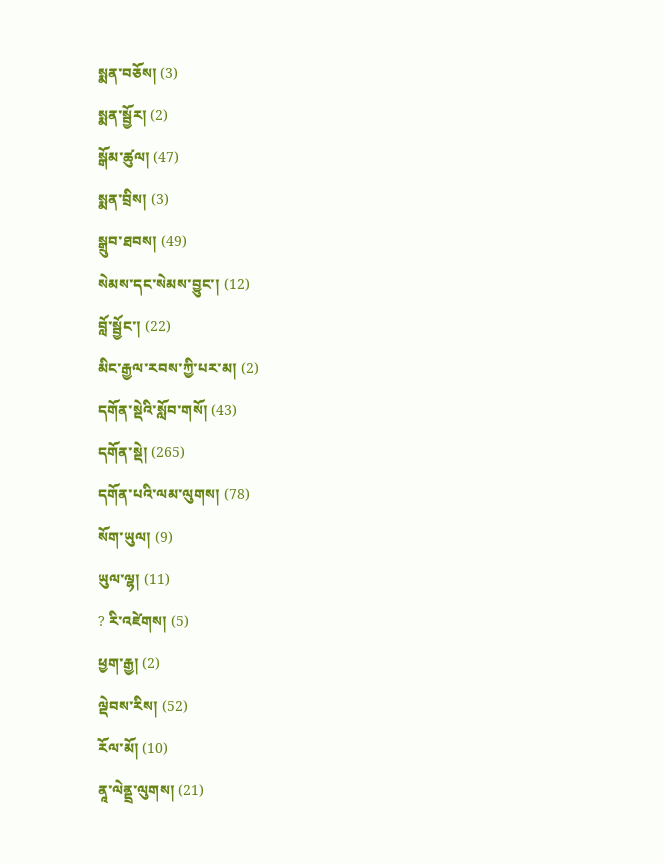སྨན་བཅོས། (3)
སྨན་སྦྱོར། (2)
སྒོམ་ཚུལ། (47)
སྨན་བྲིས། (3)
སྒྲུབ་ཐབས། (49)
སེམས་དང་སེམས་བྱུང་། (12)
བློ་སྦྱོང་། (22)
མིང་རྒྱལ་རབས་ཀྱི་པར་མ། (2)
དགོན་སྡེའི་སློབ་གསོ། (43)
དགོན་སྡེ། (265)
དགོན་པའི་ལམ་ལུགས། (78)
སོག་ཡུལ། (9)
ཡུལ་ལྷ། (11)
? རི་འཛེགས། (5)
ཕྱག་རྒྱ། (2)
ལྡེབས་རིས། (52)
རོལ་མོ། (10)
ནཱ་ལེནྡྲ་ལུགས། (21)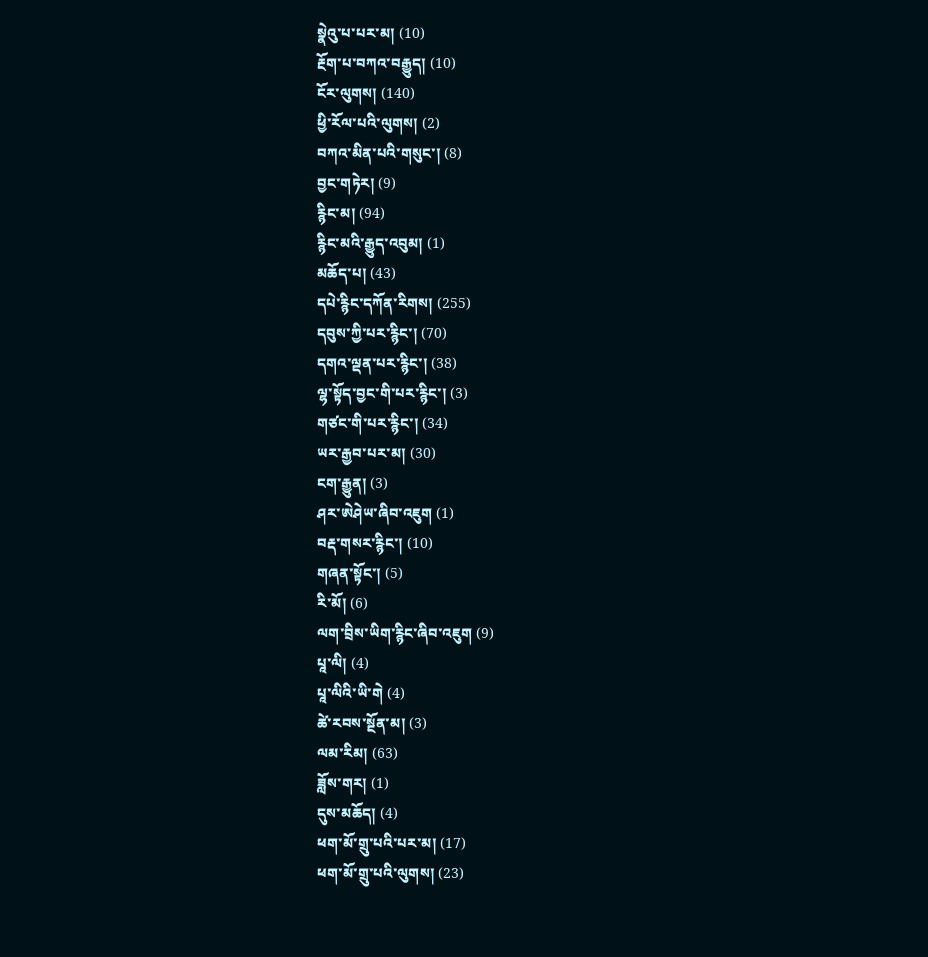སྣེའུ་པ་པར་མ། (10)
རྔོག་པ་བཀའ་བརྒྱུད། (10)
ངོར་ལུགས། (140)
ཕྱི་རོལ་པའི་ལུགས། (2)
བཀའ་མིན་པའི་གསུང་། (8)
བྱང་གཏེར། (9)
རྙིང་མ། (94)
རྙིང་མའི་རྒྱུད་འབུམ། (1)
མཆོད་པ། (43)
དཔེ་རྙིང་དཀོན་རིགས། (255)
དབུས་ཀྱི་པར་རྙིང་། (70)
དགའ་ལྡན་པར་རྙིང་། (38)
ལྷ་སྟོད་བྱང་གི་པར་རྙིང་། (3)
གཙང་གི་པར་རྙིང་། (34)
ཡར་རྒྱབ་པར་མ། (30)
ངག་རྒྱུན། (3)
ཤར་ཨེཤེཡ་ཞིབ་འཇུག (1)
བརྡ་གསར་རྙིང་། (10)
གཞན་སྟོང་། (5)
རི་མོ། (6)
ལག་བྲིས་ཡིག་རྙིང་ཞིབ་འཇུག (9)
པཱ་ལི། (4)
པཱ་ལིའི་ཡི་གེ (4)
ཚེ་རབས་སྔོན་མ། (3)
ལམ་རིམ། (63)
ཟློས་གར། (1)
དུས་མཆོད། (4)
ཕག་མོ་གྲུ་པའི་པར་མ། (17)
ཕག་མོ་གྲུ་པའི་ལུགས། (23)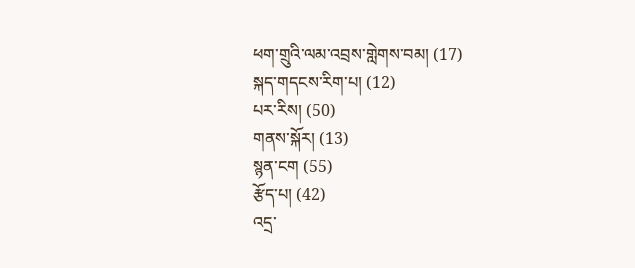ཕག་གྲུའི་ལམ་འབྲས་གླེགས་བམ། (17)
སྐད་གདངས་རིག་པ། (12)
པར་རིས། (50)
གནས་སྐོར། (13)
སྙན་ངག (55)
རྩོད་པ། (42)
འདྲ་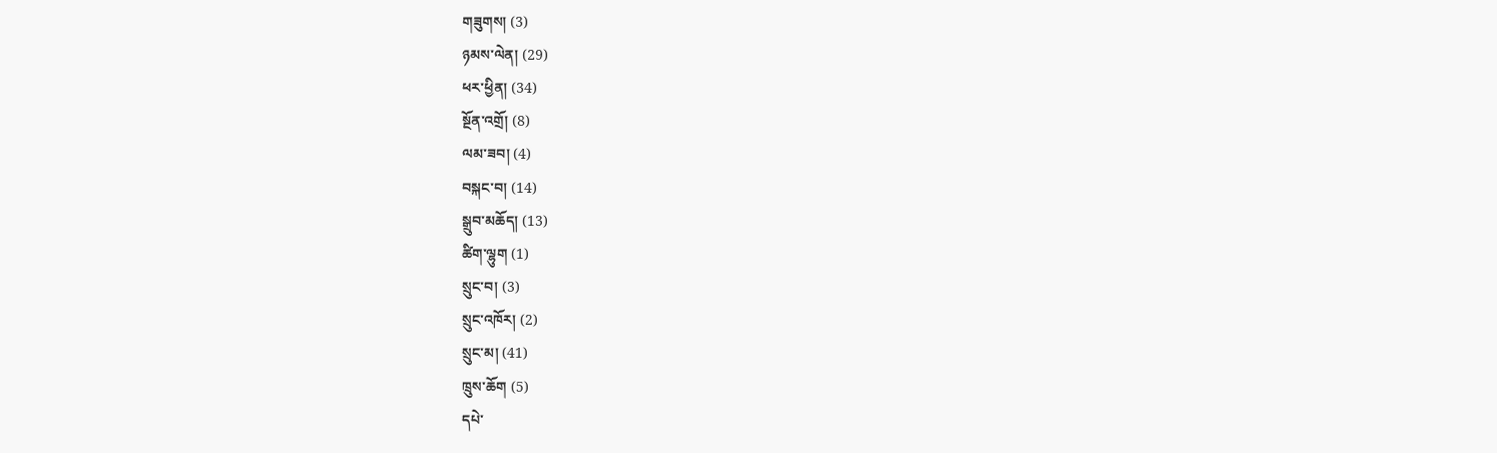གཟུགས། (3)
ཉམས་ལེན། (29)
ཕར་ཕྱིན། (34)
སྔོན་འགྲོ། (8)
ལམ་ཟབ། (4)
བསྐང་བ། (14)
སྒྲུབ་མཆོད། (13)
ཚིག་ལྷུག (1)
སྲུང་བ། (3)
སྲུང་འཁོར། (2)
སྲུང་མ། (41)
ཁྲུས་ཆོག (5)
དཔེ་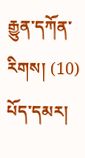རྒྱུན་དཀོན་རིགས། (10)
པོད་དམར།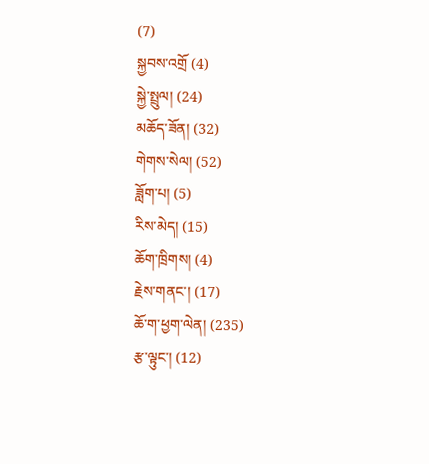(7)
སྐྱབས་འགྲོ (4)
སྐྱེ་སྤྲུལ། (24)
མཆོད་ཟོན། (32)
གེགས་སེལ། (52)
ཟློག་པ། (5)
རིས་མེད། (15)
ཆོག་ཁྲིགས། (4)
རྗེས་གནང་། (17)
ཆོ་ག་ཕྱག་ལེན། (235)
རྩ་ལྟུང་། (12)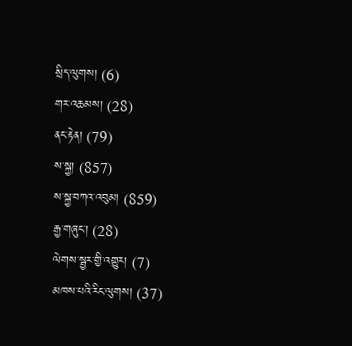སྲིད་ལུགས། (6)
གར་འཆམས། (28)
ནང་རྟེན། (79)
ས་སྐྱ། (857)
ས་སྐྱ་བཀའ་འབུམ། (859)
རྒྱ་གཞུང་། (28)
ལེགས་སྦྱར་གྱི་འགྱུར། (7)
མཁས་པའི་རིང་ལུགས། (37)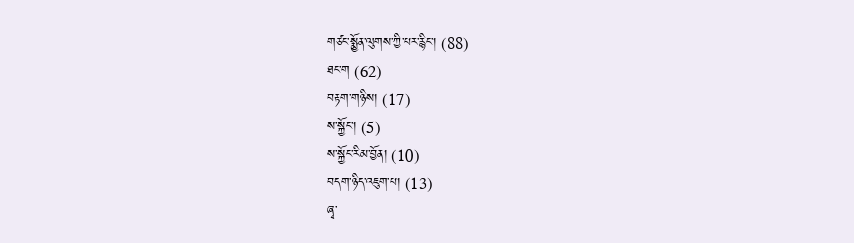གཙང་སྨྱོན་ལུགས་ཀྱི་པར་རྙིང་། (88)
ཐང་ག (62)
བརྟག་གཉིས། (17)
ས་སྐྱོང་། (5)
ས་སྐྱོང་རིམ་བྱོན། (10)
བདག་ཉིད་འཇུག་པ། (13)
ཞྭ་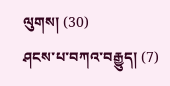ལུགས། (30)
ཤངས་པ་བཀའ་བརྒྱུད། (7)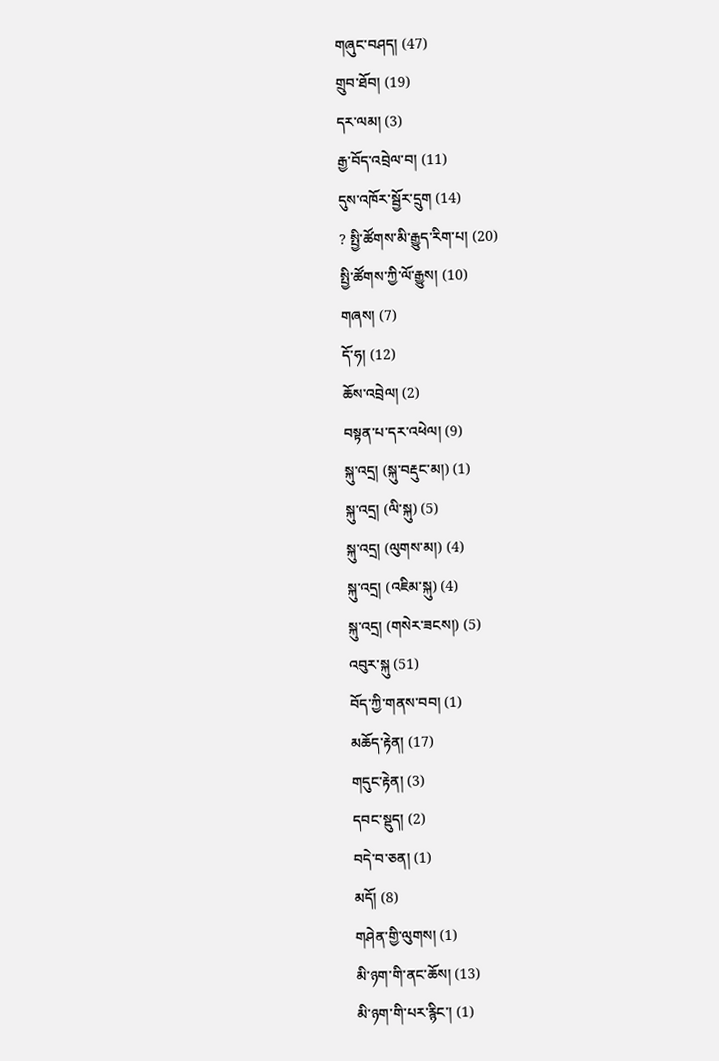གཞུང་བཤད། (47)
གྲུབ་ཐོབ། (19)
དར་ལམ། (3)
རྒྱ་བོད་འབྲེལ་བ། (11)
དུས་འཁོར་སྦྱོར་དྲུག (14)
? སྤྱི་ཚོགས་མི་རྒྱུད་རིག་པ། (20)
སྤྱི་ཚོགས་ཀྱི་ལོ་རྒྱུས། (10)
གཞས། (7)
དོ་ཧ། (12)
ཆོས་འབྲེལ། (2)
བསྟན་པ་དར་འཕེལ། (9)
སྐུ་འདྲ། (སྐུ་བརྡུང་མ།) (1)
སྐུ་འདྲ། (ལི་སྐུ) (5)
སྐུ་འདྲ། (ལུགས་མ།) (4)
སྐུ་འདྲ། (འཇིམ་སྐུ) (4)
སྐུ་འདྲ། (གསེར་ཟངས།) (5)
འབུར་སྐུ (51)
བོད་ཀྱི་གནས་བབ། (1)
མཆོད་རྟེན། (17)
གདུང་རྟེན། (3)
དབང་སྡུད། (2)
བདེ་བ་ཅན། (1)
མདོ། (8)
གཤེན་གྱི་ལུགས། (1)
མི་ཉག་གི་ནང་ཆོས། (13)
མི་ཉག་གི་པར་རྙིང་། (1)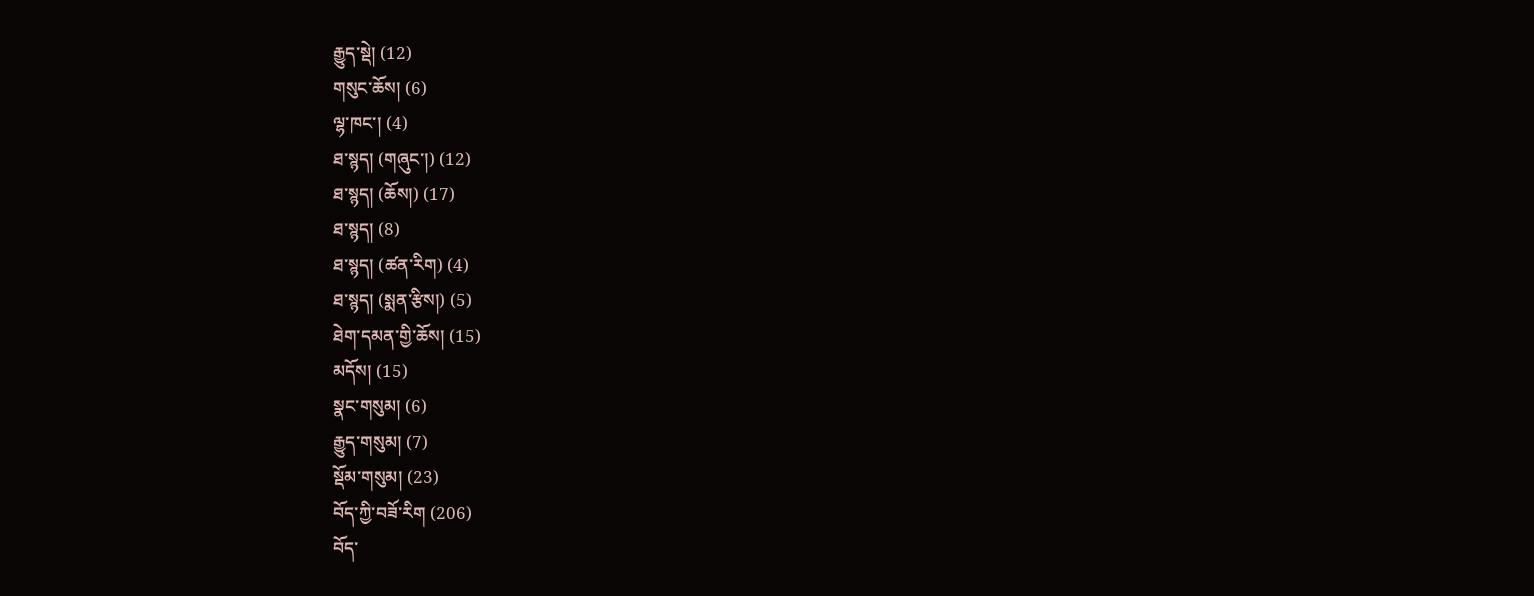རྒྱུད་སྡེ། (12)
གསུང་ཆོས། (6)
ལྷ་ཁང་། (4)
ཐ་སྙད། (གཞུང་།) (12)
ཐ་སྙད། (ཆོས།) (17)
ཐ་སྙད། (8)
ཐ་སྙད། (ཚན་རིག) (4)
ཐ་སྙད། (སྨན་རྩིས།) (5)
ཐེག་དམན་གྱི་ཆོས། (15)
མདོས། (15)
སྣང་གསུམ། (6)
རྒྱུད་གསུམ། (7)
སྡོམ་གསུམ། (23)
བོད་ཀྱི་བཟོ་རིག (206)
བོད་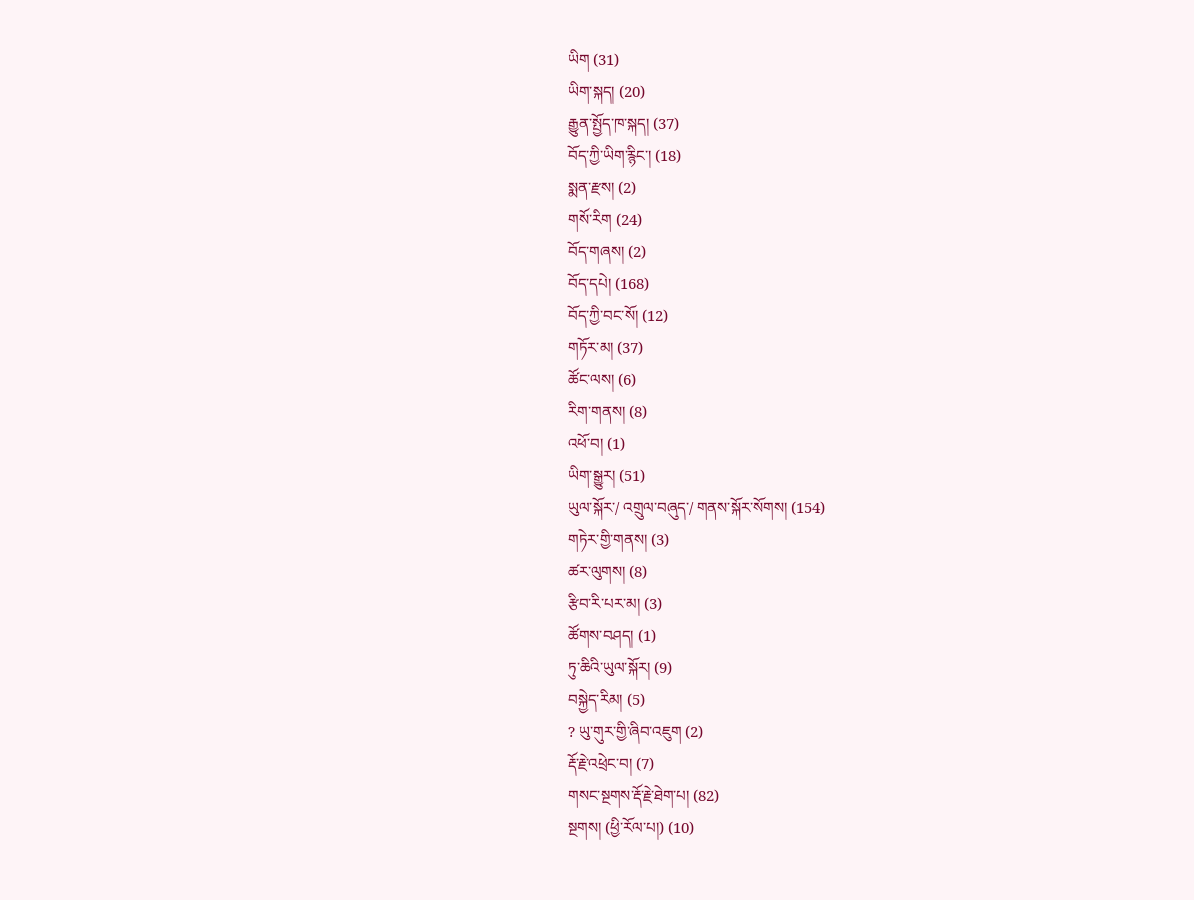ཡིག (31)
ཡིག་སྐད། (20)
རྒྱུན་སྤྱོད་ཁ་སྐད། (37)
བོད་ཀྱི་ཡིག་རྙིང་། (18)
སྨན་རྫས། (2)
གསོ་རིག (24)
བོད་གཞས། (2)
བོད་དཔེ། (168)
བོད་ཀྱི་བང་སོ། (12)
གཏོར་མ། (37)
ཚོང་ལས། (6)
རིག་གནས། (8)
འཕོ་བ། (1)
ཡིག་སྒྱུར། (51)
ཡུལ་སྐོར་/ འགྲུལ་བཞུད་/ གནས་སྐོར་སོགས། (154)
གཏེར་གྱི་གནས། (3)
ཚར་ལུགས། (8)
རྩིབ་རི་པར་མ། (3)
ཚོགས་བཤད། (1)
ཏུ་ཆིའི་ཡུལ་སྐོར། (9)
བསྐྱེད་རིམ། (5)
? ཡུ་གུར་གྱི་ཞིབ་འཇུག (2)
རྡོ་རྗེ་འཕྲེང་བ། (7)
གསང་སྔགས་རྡོ་རྗེ་ཐེག་པ། (82)
སྔགས། (ཕྱི་རོལ་པ།) (10)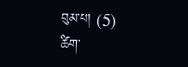བུམ་པ། (5)
ཚིག་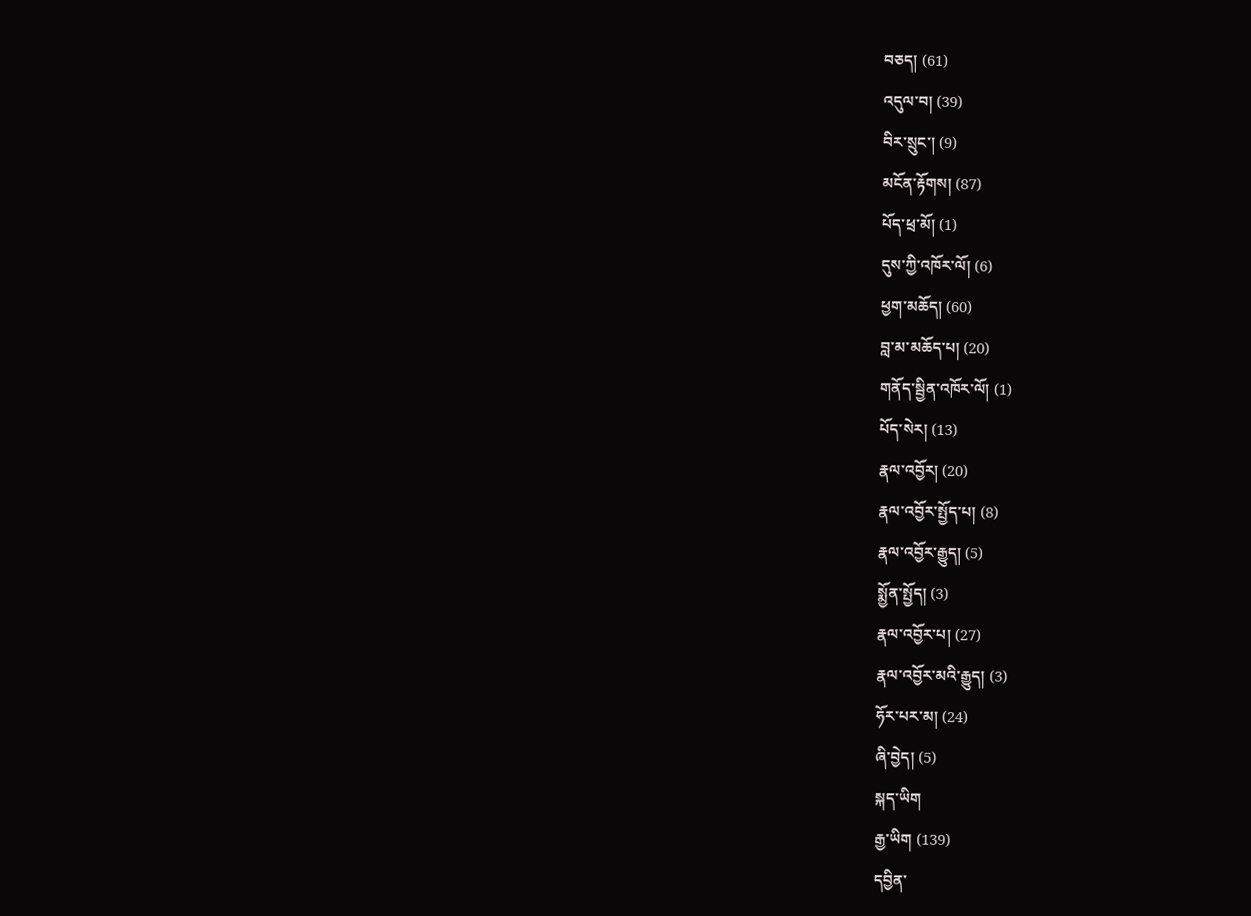བཅད། (61)
འདུལ་བ། (39)
བིར་སྲུང་། (9)
མངོན་རྟོགས། (87)
པོད་ཕྲ་མོ། (1)
དུས་ཀྱི་འཁོར་ལོ། (6)
ཕྱག་མཆོད། (60)
བླ་མ་མཆོད་པ། (20)
གནོད་སྦྱིན་འཁོར་ལོ། (1)
པོད་སེར། (13)
རྣལ་འབྱོར། (20)
རྣལ་འབྱོར་སྤྱོད་པ། (8)
རྣལ་འབྱོར་རྒྱུད། (5)
སྨྱོན་སྤྱོད། (3)
རྣལ་འབྱོར་པ། (27)
རྣལ་འབྱོར་མའི་རྒྱུད། (3)
ཧོར་པར་མ། (24)
ཞི་བྱེད། (5)
སྐད་ཡིག
རྒྱ་ཡིག (139)
དབྱིན་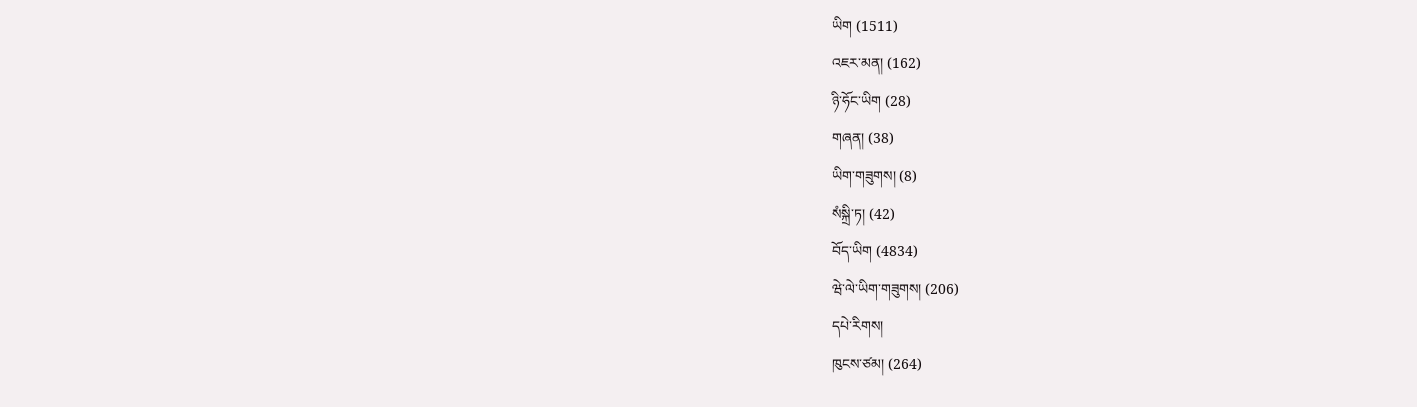ཡིག (1511)
འཇར་མན། (162)
ཉི་ཧོང་ཡིག (28)
གཞན། (38)
ཡིག་གཟུགས། (8)
སཾསྐྲི་ཏ། (42)
བོད་ཡིག (4834)
ཝེ་ལེ་ཡིག་གཟུགས། (206)
དཔེ་རིགས།
ཁུངས་ཙམ། (264)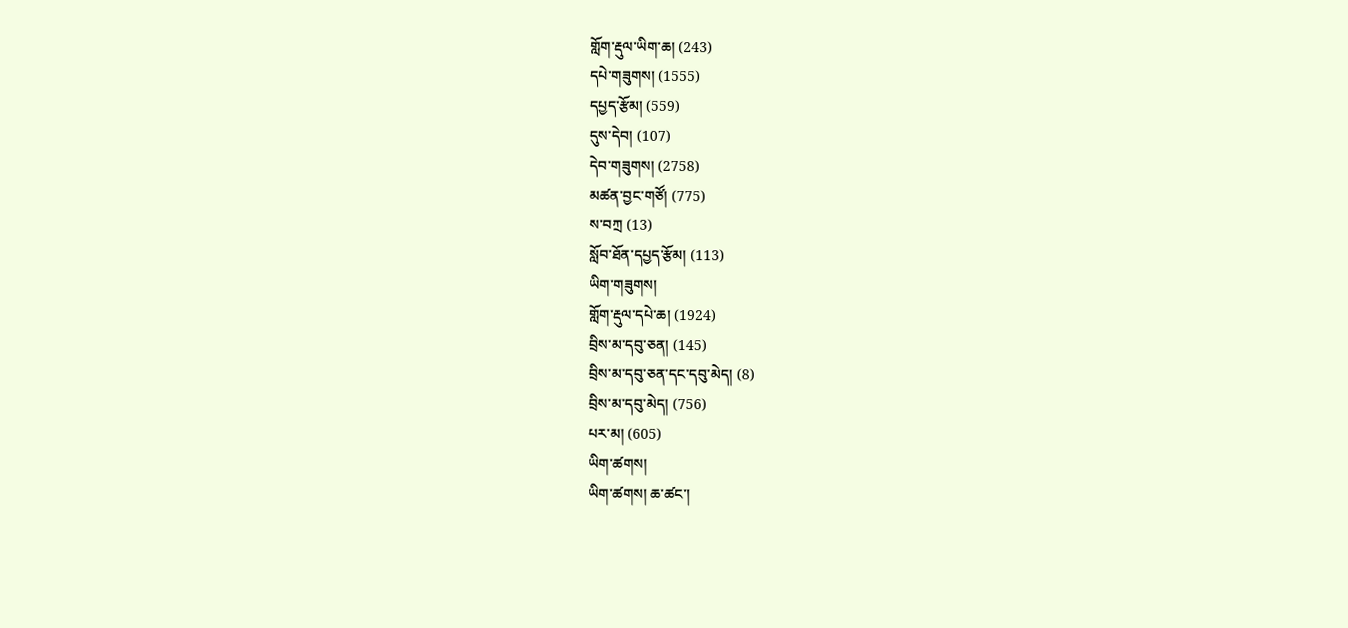གློག་རྡུལ་ཡིག་ཆ། (243)
དཔེ་གཟུགས། (1555)
དཔྱད་རྩོམ། (559)
དུས་དེབ། (107)
དེབ་གཟུགས། (2758)
མཚན་བྱང་གཙོ། (775)
ས་བཀྲ (13)
སློབ་ཐོན་དཔྱད་རྩོམ། (113)
ཡིག་གཟུགས།
གློག་རྡུལ་དཔེ་ཆ། (1924)
བྲིས་མ་དབུ་ཅན། (145)
བྲིས་མ་དབུ་ཅན་དང་དབུ་མེད། (8)
བྲིས་མ་དབུ་མེད། (756)
པར་མ། (605)
ཡིག་ཚགས།
ཡིག་ཚགས། ཆ་ཚང་།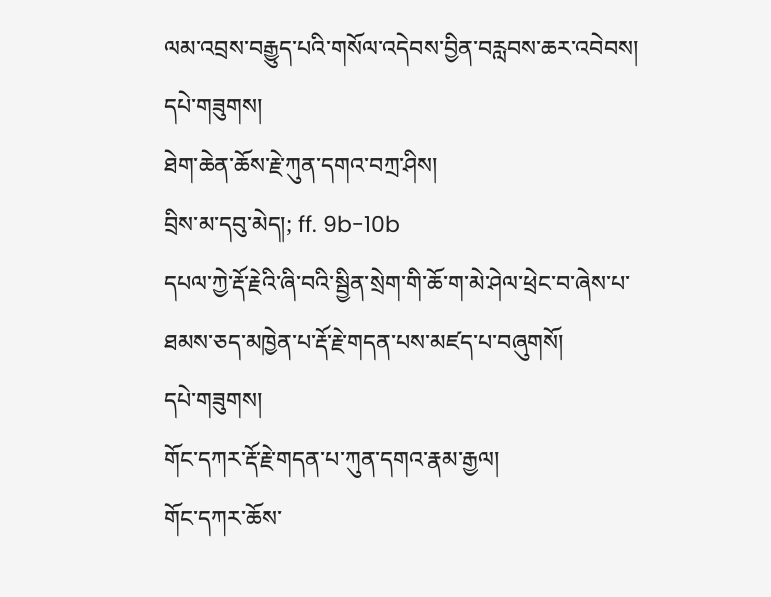ལམ་འབྲས་བརྒྱུད་པའི་གསོལ་འདེབས་བྱིན་བརླབས་ཆར་འབེབས།
དཔེ་གཟུགས།
ཐེག་ཆེན་ཆོས་རྗེ་ཀུན་དགའ་བཀྲ་ཤིས།
བྲིས་མ་དབུ་མེད།; ff. 9b-10b
དཔལ་ཀྱེ་རྡོ་རྗེའི་ཞི་བའི་སྦྱིན་སྲེག་གི་ཆོ་ག་མེ་ཤེལ་ཕྲེང་བ་ཞེས་པ་ཐམས་ཅད་མཁྱེན་པ་རྡོ་རྗེ་གདན་པས་མཛད་པ་བཞུགསོ།
དཔེ་གཟུགས།
གོང་དཀར་རྡོ་རྗེ་གདན་པ་ཀུན་དགའ་རྣམ་རྒྱལ།
གོང་དཀར་ཆོས་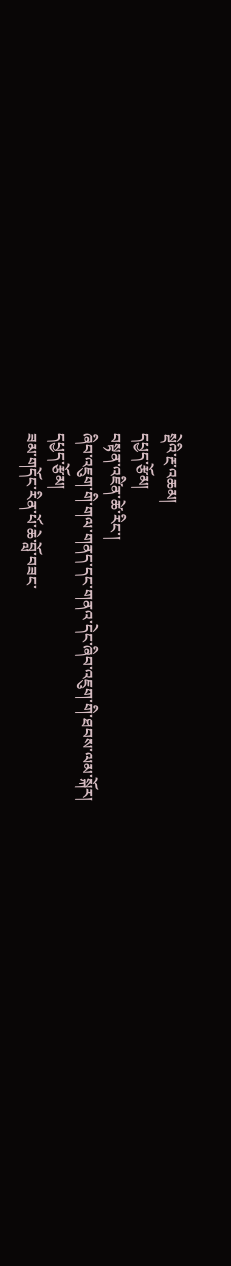སྡེའི་རྔ་འཆམ།
དཔྱད་རྩོམ།
བསྟན་འཛིན་ཚེ་རིང་།
ཞིབ་འཇུག་གི་གལ་གནད་དང་གནའ་དེང་ཞིབ་འཇུག་གི་ཐབས་ལམ་སྐོར།
དཔྱད་རྩོམ།
ཟམ་གདོང་རིན་པོ་ཆེ་བློ་བཟང་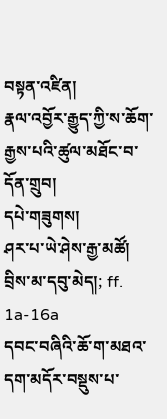བསྟན་འཛིན།
རྣལ་འབྱོར་རྒྱུད་ཀྱི་ས་ཆོག་རྒྱས་པའི་ཚུལ་མཐོང་བ་དོན་གྲུབ།
དཔེ་གཟུགས།
ཤར་པ་ཡེ་ཤེས་རྒྱ་མཚོ།
བྲིས་མ་དབུ་མེད།; ff. 1a-16a
དབང་བཞིའི་ཆོ་ག་མཐའ་དག་མདོར་བསྡུས་པ་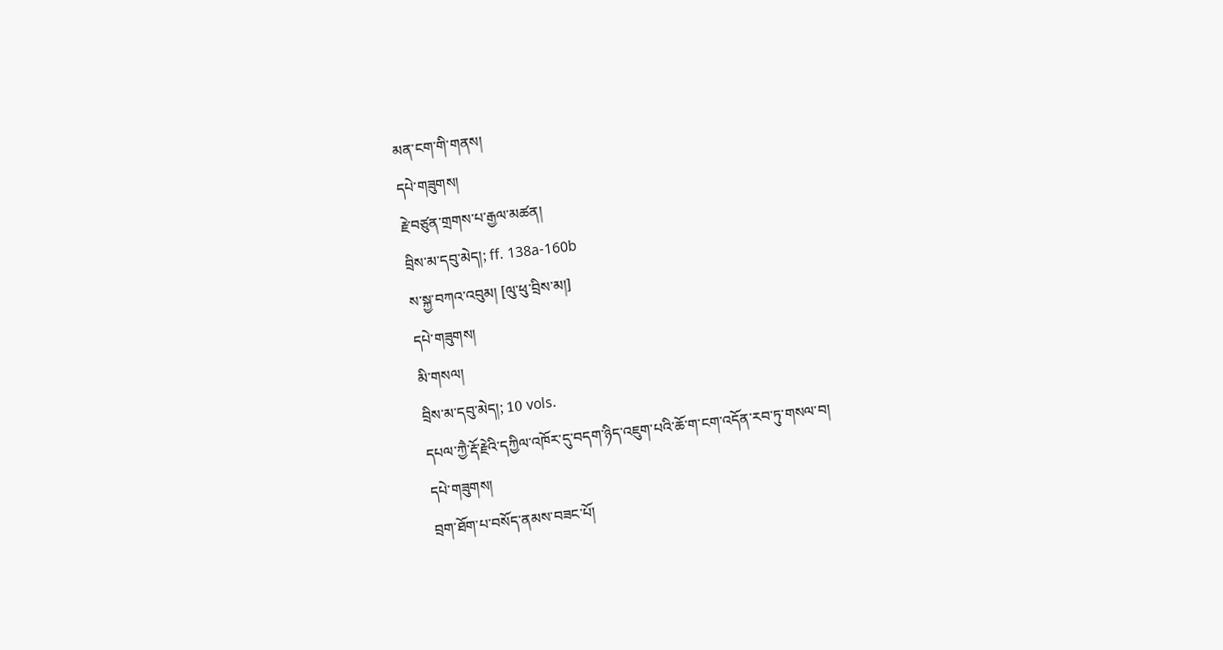མན་ངག་གི་གནས།
དཔེ་གཟུགས།
རྗེ་བཙུན་གྲགས་པ་རྒྱལ་མཚན།
བྲིས་མ་དབུ་མེད།; ff. 138a-160b
ས་སྐྱ་བཀའ་འབུམ། [ལུ་ཕུ་བྲིས་མ།]
དཔེ་གཟུགས།
མི་གསལ།
བྲིས་མ་དབུ་མེད།; 10 vols.
དཔལ་ཀྱཻ་རྡོ་རྗེའི་དཀྱིལ་འཁོར་དུ་བདག་ཉིད་འཇུག་པའི་ཆོ་ག་ངག་འདོན་རབ་ཏུ་གསལ་བ།
དཔེ་གཟུགས།
བྲག་ཐོག་པ་བསོད་ནམས་བཟང་པོ།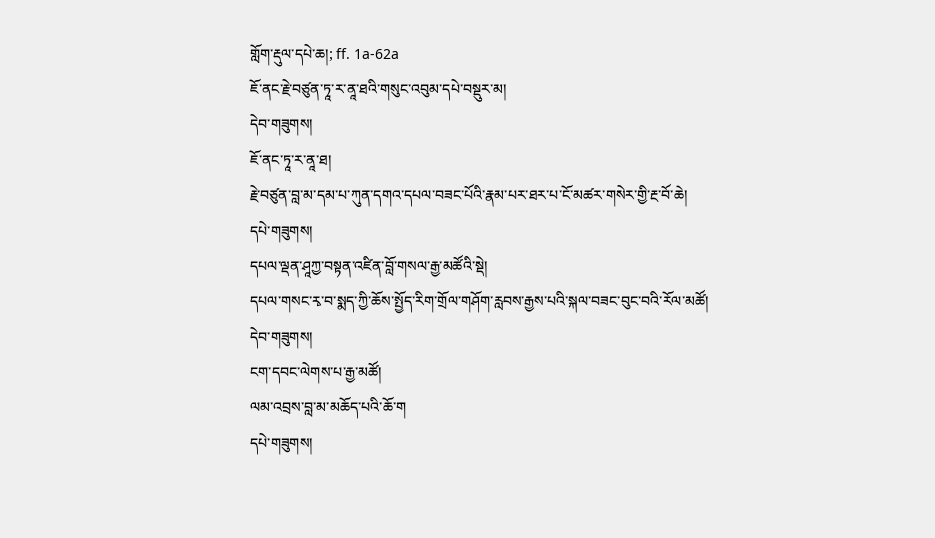གློག་རྡུལ་དཔེ་ཆ།; ff. 1a-62a
ཇོ་ནང་རྗེ་བཙུན་ཏཱ་ར་ནཱ་ཐའི་གསུང་འབུམ་དཔེ་བསྡུར་མ།
དེབ་གཟུགས།
ཇོ་ནང་ཏཱ་ར་ནཱ་ཐ།
རྗེ་བཙུན་བླ་མ་དམ་པ་ཀུན་དགའ་དཔལ་བཟང་པོའི་རྣམ་པར་ཐར་པ་ངོ་མཚར་གསེར་གྱི་རྔ་བོ་ཆེ།
དཔེ་གཟུགས།
དཔལ་ལྡན་ཤཱཀྱ་བསྟན་འཛིན་བློ་གསལ་རྒྱ་མཚོའི་སྡེ།
དཔལ་གསང་རྭ་བ་སྨད་ཀྱི་ཆོས་སྤྱོད་རིག་གྲོལ་གཤོག་རླབས་རྒྱས་པའི་སྐལ་བཟང་བུང་བའི་རོལ་མཚོ།
དེབ་གཟུགས།
ངག་དབང་ལེགས་པ་རྒྱ་མཚོ།
ལམ་འབྲས་བླ་མ་མཆོད་པའི་ཆོ་ག
དཔེ་གཟུགས།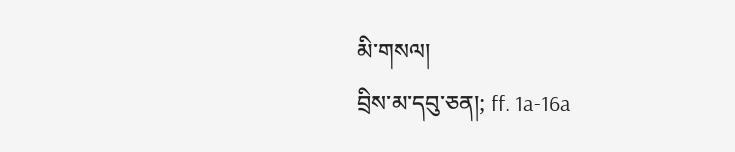མི་གསལ།
བྲིས་མ་དབུ་ཅན།; ff. 1a-16a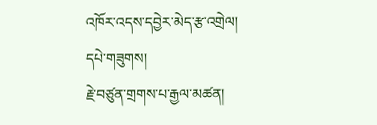འཁོར་འདས་དབྱེར་མེད་རྩ་འགྲེལ།
དཔེ་གཟུགས།
རྗེ་བཙུན་གྲགས་པ་རྒྱལ་མཚན།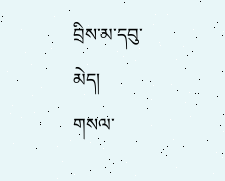བྲིས་མ་དབུ་མེད།
གསལ་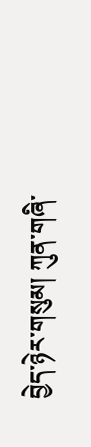བྱེད་ཉེར་གསུམ། ཀུན་གཞི་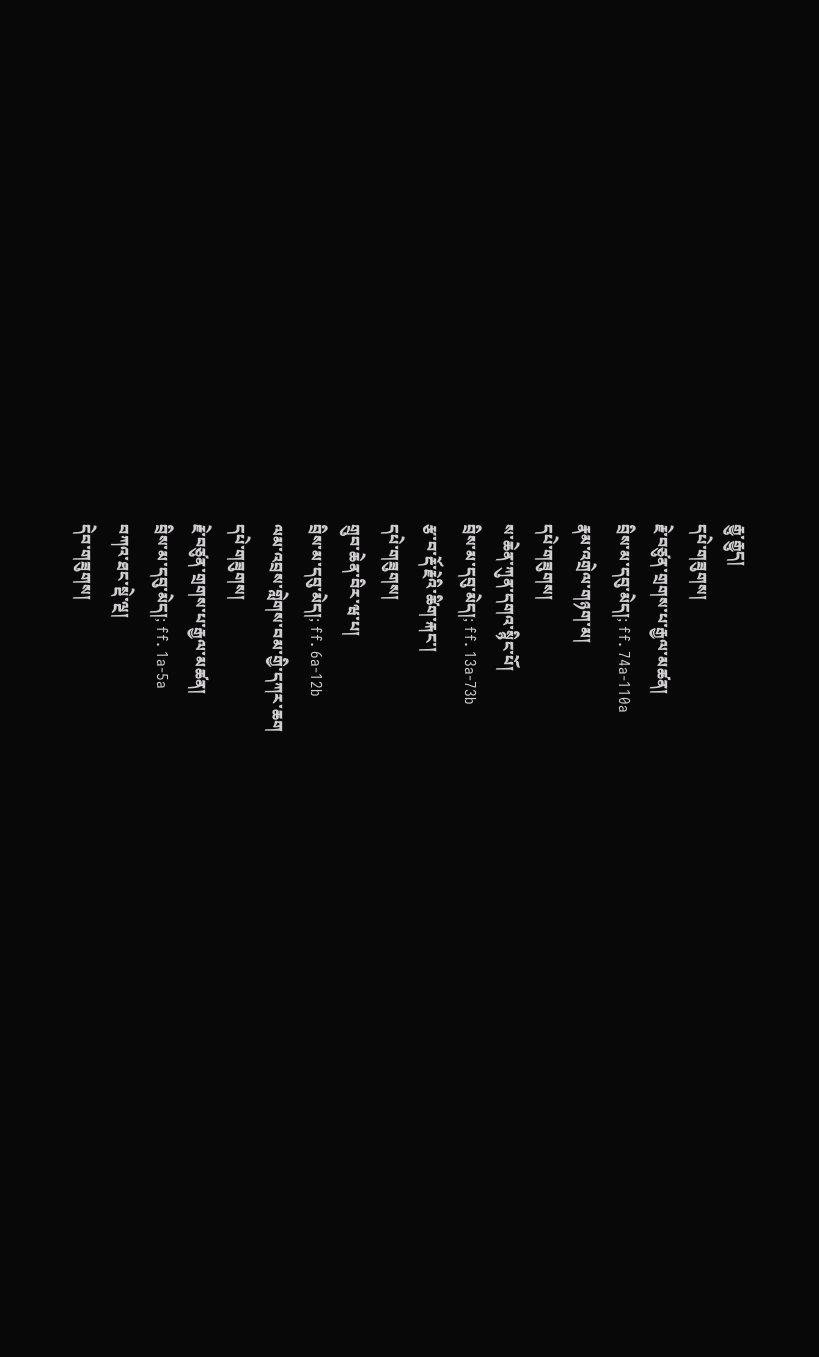རྒྱུ་རྒྱུད།
དཔེ་གཟུགས།
རྗེ་བཙུན་གྲགས་པ་རྒྱལ་མཚན།
བྲིས་མ་དབུ་མེད།; ff. 74a-110a
རྣམ་འགྲེལ་གཉག་མ།
དཔེ་གཟུགས།
ས་ཆེན་ཀུན་དགའ་སྙིང་པོ།
བྲིས་མ་དབུ་མེད།; ff. 13a-73b
རྩ་བ་རྡོ་རྗེའི་ཚིག་རྐང་།
དཔེ་གཟུགས།
གྲུབ་ཆེན་བིར་ཝ་པ།
བྲིས་མ་དབུ་མེད།; ff. 6a-12b
ལམ་འབྲས་གླེགས་བམ་གྱི་དཀར་ཆག
དཔེ་གཟུགས།
རྗེ་བཙུན་གྲགས་པ་རྒྱལ་མཚན།
བྲིས་མ་དབུ་མེད།; ff. 1a-5a
བཀའ་ཐང་སྡེ་ལྔ།
དེབ་གཟུགས།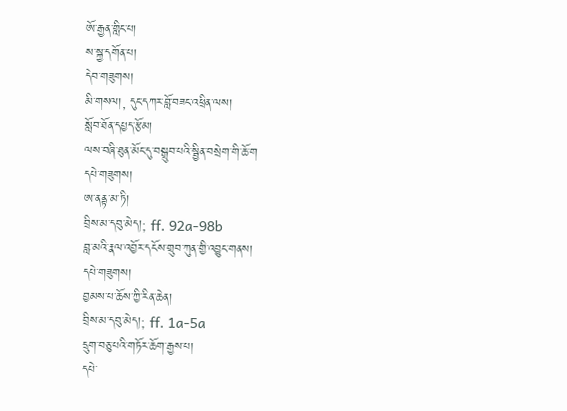ཨོ་རྒྱན་གླིང་པ།
ས་སྐྱ་དགོན་པ།
དེབ་གཟུགས།
མི་གསལ།, དུང་དཀར་བློ་བཟང་འཕྲིན་ལས།
སློབ་ཐོན་དཔྱད་རྩོམ།
ལས་བཞི་ཐུན་མོང་དུ་བསྒྲུབ་པའི་སྦྱིན་བསྲེག་གི་ཆོ་ག
དཔེ་གཟུགས།
ཨ་ནནྟ་མ་ཏི།
བྲིས་མ་དབུ་མེད།; ff. 92a-98b
བླ་མའི་རྣལ་འབྱོར་དངོས་གྲུབ་ཀུན་གྱི་འབྱུང་གནས།
དཔེ་གཟུགས།
བྱམས་པ་ཆོས་ཀྱི་རིན་ཆེན།
བྲིས་མ་དབུ་མེད།; ff. 1a-5a
དྲུག་བཅུ་པའི་གཏོར་ཆོག་རྒྱས་པ།
དཔེ་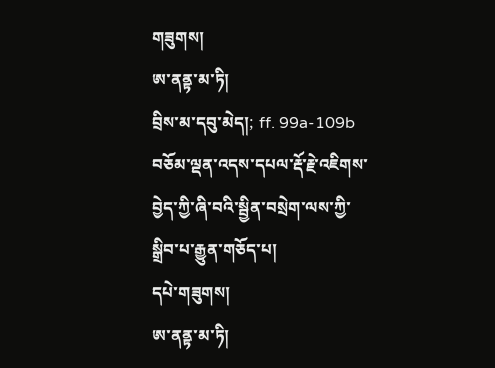གཟུགས།
ཨ་ནནྟ་མ་ཏི།
བྲིས་མ་དབུ་མེད།; ff. 99a-109b
བཅོམ་ལྡན་འདས་དཔལ་རྡོ་རྗེ་འཇིགས་བྱེད་ཀྱི་ཞི་བའི་སྦྱིན་བསྲེག་ལས་ཀྱི་སྒྲིབ་པ་རྒྱུན་གཅོད་པ།
དཔེ་གཟུགས།
ཨ་ནནྟ་མ་ཏི།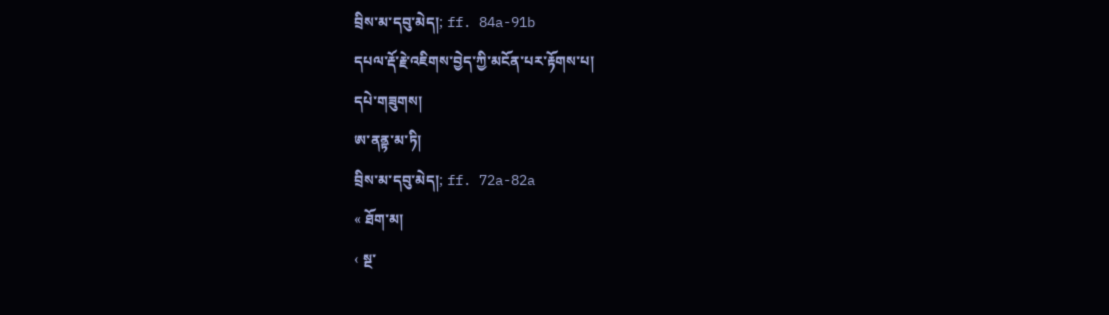བྲིས་མ་དབུ་མེད།; ff. 84a-91b
དཔལ་རྡོ་རྗེ་འཇིགས་བྱེད་ཀྱི་མངོན་པར་རྟོགས་པ།
དཔེ་གཟུགས།
ཨ་ནནྟ་མ་ཏི།
བྲིས་མ་དབུ་མེད།; ff. 72a-82a
« ཐོག་མ།
‹ སྔ་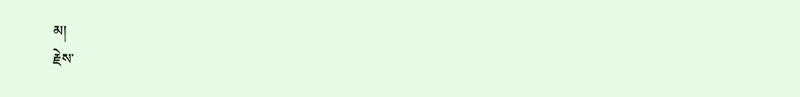མ།
རྗེས་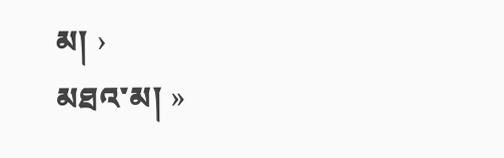མ། ›
མཐའ་མ། »